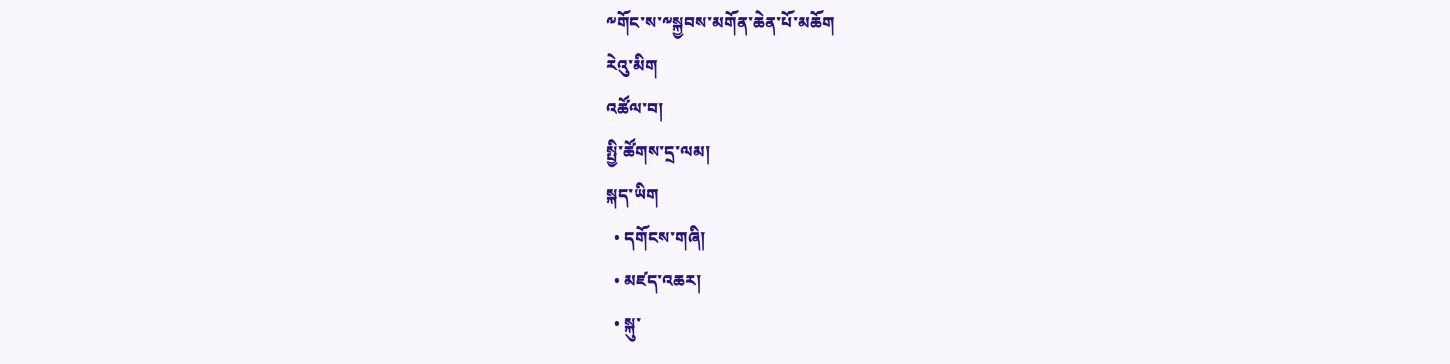༸གོང་ས་༸སྐྱབས་མགོན་ཆེན་པོ་མཆོག
རེའུ་མིག
འཚོལ་བ།
སྤྱི་ཚོགས་དྲ་ལམ།
སྐད་ཡིག
  • དགོངས་གཞི།
  • མཛད་འཆར།
  • སྐུ་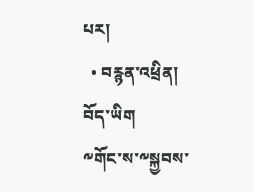པར།
  • བརྙན་འཕྲིན།
བོད་ཡིག
༸གོང་ས་༸སྐྱབས་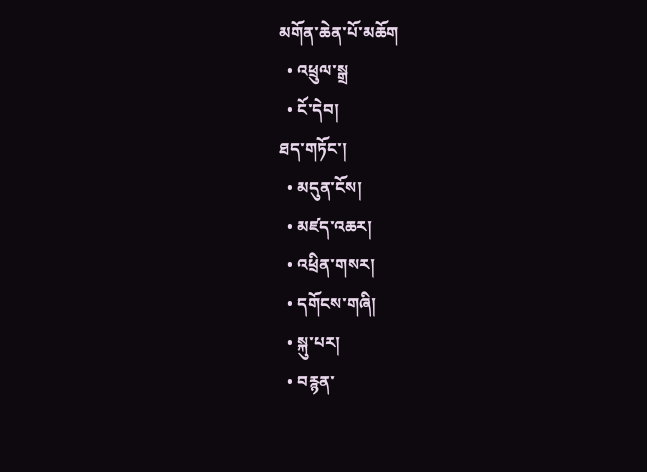མགོན་ཆེན་པོ་མཆོག
  • འཕྲུལ་སྒྲ
  • ངོ་དེབ།
ཐད་གཏོང་།
  • མདུན་ངོས།
  • མཛད་འཆར།
  • འཕྲིན་གསར།
  • དགོངས་གཞི།
  • སྐུ་པར།
  • བརྙན་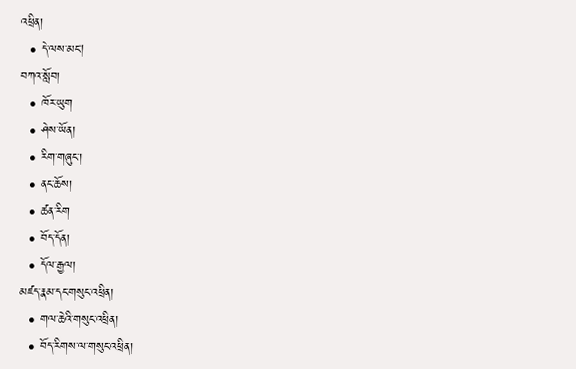འཕྲིན།
  • དེ་ལས་མང།
བཀའ་སློབ།
  • ཁོར་ཡུག
  • ཤེས་ཡོན།
  • རིག་གཞུང་།
  • ནང་ཆོས།
  • ཚན་རིག
  • བོད་དོན།
  • དོལ་རྒྱལ།
མཛད་རྣམ་དང་གསུང་འཕྲིན།
  • གལ་ཆེའི་གསུང་འཕྲིན།
  • བོད་རིགས་ལ་གསུང་འཕྲིན།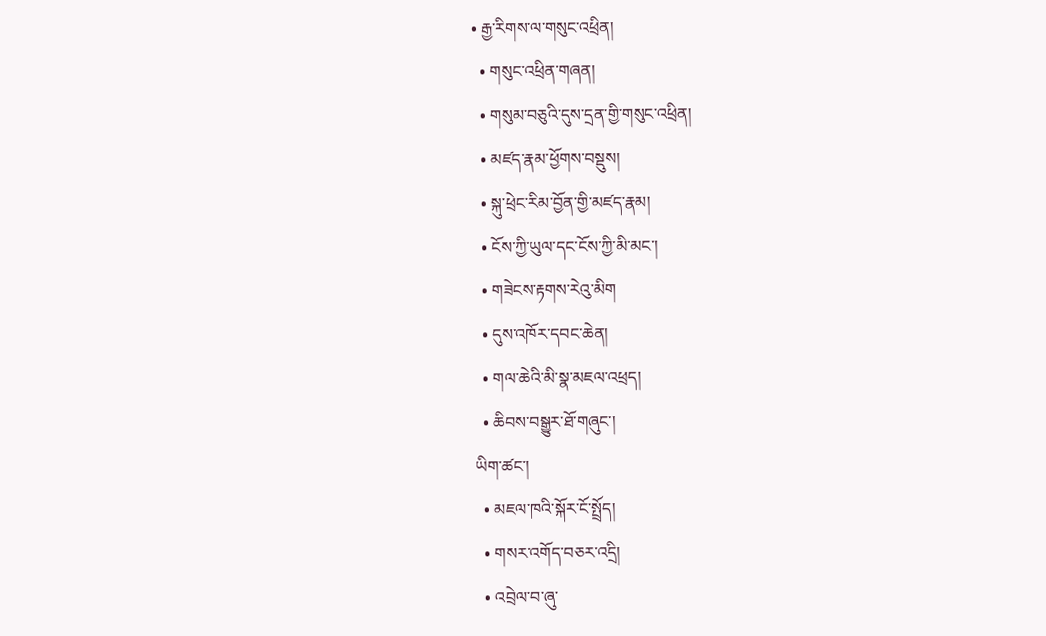• རྒྱ་རིགས་ལ་གསུང་འཕྲིན།
  • གསུང་འཕྲིན་གཞན།
  • གསུམ་བཅུའི་དུས་དྲན་གྱི་གསུང་འཕྲིན།
  • མཛད་རྣམ་ཕྱོགས་བསྡུས།
  • སྐུ་ཕྲེང་རིམ་བྱོན་གྱི་མཛད་རྣམ།
  • ངོས་ཀྱི་ཡུལ་དང་ངོས་ཀྱི་མི་མང་།
  • གཟེངས་རྟགས་རེའུ་མིག
  • དུས་འཁོར་དབང་ཆེན།
  • གལ་ཆེའི་མི་སྣ་མཇལ་འཕྲད།
  • ཆིབས་བསྒྱུར་ཐོ་གཞུང་།
ཡིག་ཚང་།
  • མཇལ་ཁའི་སྐོར་ངོ་སྤྲོད།
  • གསར་འགོད་བཅར་འདྲི།
  • འབྲེལ་བ་ཞུ་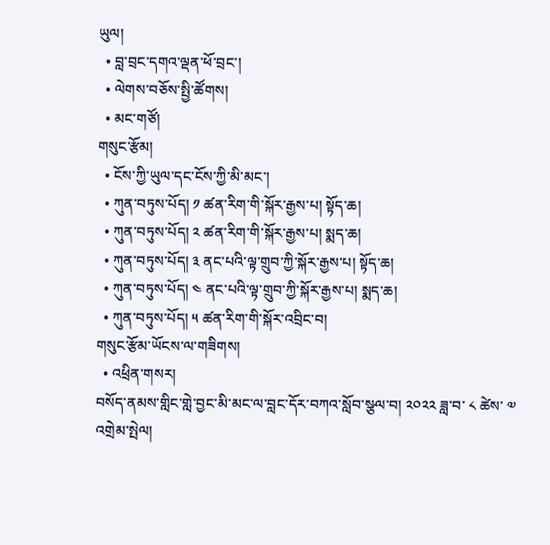ཡུལ།
  • བླ་བྲང་དགའ་ལྡན་ཕོ་བྲང་།
  • ལེགས་བཅོས་སྤྱི་ཚོགས།
  • མང་གཙོ།
གསུང་རྩོམ།
  • ངོས་ཀྱི་ཡུལ་དང་ངོས་ཀྱི་མི་མང་།
  • ཀུན་བཏུས་པོད། ༡ ཚན་རིག་གི་སྐོར་རྒྱས་པ། སྟོད་ཆ།
  • ཀུན་བཏུས་པོད། ༢ ཚན་རིག་གི་སྐོར་རྒྱས་པ། སྨད་ཆ།
  • ཀུན་བཏུས་པོད། ༣ ནང་པའི་ལྟ་གྲུབ་ཀྱི་སྐོར་རྒྱས་པ། སྟོད་ཆ།
  • ཀུན་བཏུས་པོད། ༤ ནང་པའི་ལྟ་གྲུབ་ཀྱི་སྐོར་རྒྱས་པ། སྨད་ཆ།
  • ཀུན་བཏུས་པོད། ༥ ཚན་རིག་གི་སྐོར་འབྲིང་བ།
གསུང་རྩོམ་ཡོངས་ལ་གཟིགས།
  • འཕྲིན་གསར།
བསོད་ནམས་གླིང་གླེ་བྱང་མི་མང་ལ་བླང་དོར་བཀའ་སློབ་སྩལ་བ། ༢༠༢༢ ཟླ་བ་ ༨ ཚེས་ ༧
འགྲེམ་སྤེལ།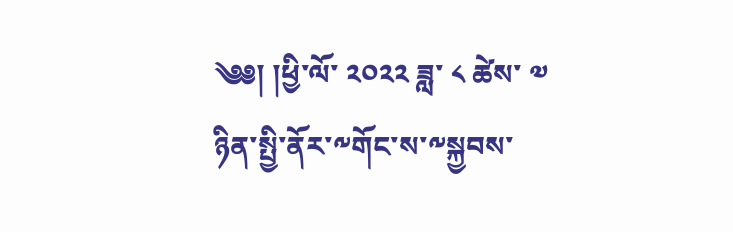༄༅། །ཕྱི་ལོ་ ༢༠༢༢ ཟླ་ ༨ ཚེས་ ༧ ཉིན་སྤྱི་ནོར་༸གོང་ས་༸སྐྱབས་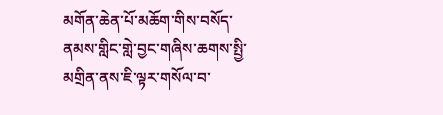མགོན་ཆེན་པོ་མཆོག་གིས་བསོད་ནམས་གླིང་གླེ་བྱང་གཞིས་ཆགས་སྤྱི་མགྲིན་ནས་ཇི་ལྟར་གསོལ་བ་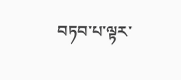བཏབ་པ་ལྟར་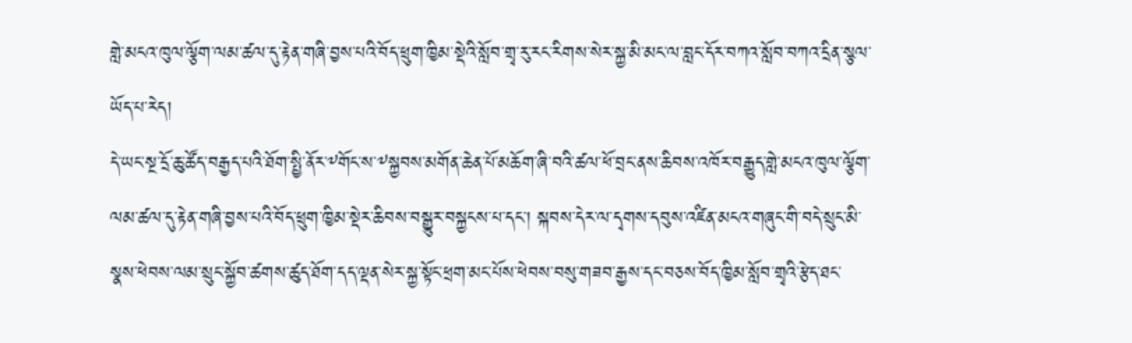གླེ་མངའ་ཁུལ་ལྕོག་ལམ་ཚལ་དུ་རྟེན་གཞི་བྱས་པའི་བོད་ཕྲུག་ཁྱིམ་སྡེའི་སློབ་གྲྭ་རུ་རང་རིགས་སེར་སྐྱ་མི་མང་ལ་བླང་དོར་བཀའ་སློབ་བཀའ་དྲིན་སྩལ་ཡོད་པ་རེད།
དེ་ཡང་སྔ་དྲོ་ཆུ་ཚོད་བརྒྱད་པའི་ཐོག་སྤྱི་ནོར་༸གོང་ས་༸སྐྱབས་མགོན་ཆེན་པོ་མཆོག་ཞི་བའི་ཚལ་ཕོ་བྲང་ནས་ཆིབས་འཁོར་བརྒྱུད་གླེ་མངའ་ཁུལ་ལྕོག་ལམ་ཚལ་དུ་རྟེན་གཞི་བྱས་པའི་བོད་ཕྲུག་ཁྱིམ་སྡེར་ཆིབས་བསྒྱུར་བསྐྱངས་པ་དང་། སྐབས་དེར་ལ་དྭགས་དབུས་འཛིན་མངའ་གཞུང་གི་བདེ་སྲུང་མི་སྣས་ཕེབས་ལམ་སྲུང་སྐྱོབ་ཚགས་ཚུད་ཐོག་དད་ལྡན་སེར་སྐྱ་སྟོང་ཕྲག་མང་པོས་ཕེབས་བསུ་གཟབ་རྒྱས་དང་བཅས་བོད་ཁྱིམ་སློབ་གྲྭའི་རྩེད་ཐང་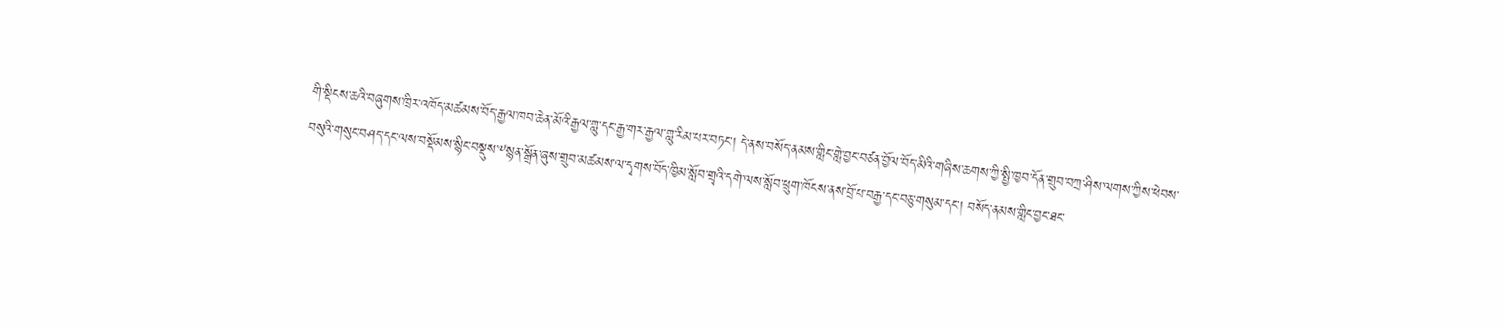གི་སྡིངས་ཆའི་བཞུགས་ཁྲིར་འཁོད་མཚམས་བོད་རྒྱལ་ཁབ་ཆེན་མོའི་རྒྱལ་གླུ་དང་རྒྱ་གར་རྒྱལ་གླུ་རིམ་པར་བཏང་། དེ་ནས་བསོད་ནམས་གླིང་གླེ་བྱང་བཙན་བྱོལ་བོད་མིའི་གཞིས་ཆགས་ཀྱི་སྤྱི་ཁྱབ་དོན་གྲུབ་བཀྲ་ཤིས་ལགས་ཀྱིས་ཕེབས་བསུའི་གསུང་བཤད་དང་ལས་བསྡོམས་སྙིང་བསྡུས་༸སྙན་སྒྲོན་ཞུས་གྲུབ་མཚམས་ལ་དྭགས་བོད་ཁྱིམ་སློབ་གྲྭའི་དགེ་ལས་སློབ་ཕྲུག་ཁོངས་ནས་བྲོ་པ་བརྒྱ་དང་བཅུ་གསུམ་དང་། བསོད་ནམས་གླིང་བྱང་ཐང་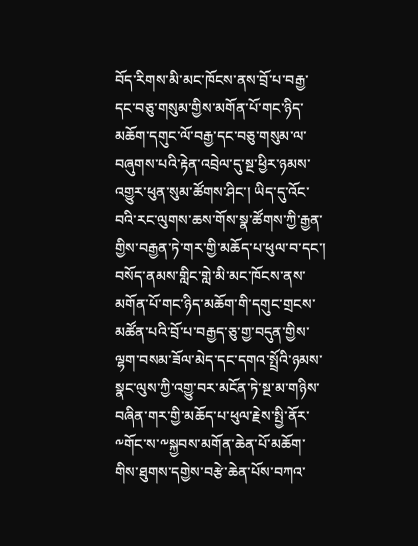བོད་རིགས་མི་མང་ཁོངས་ནས་བྲོ་པ་བརྒྱ་དང་བཅུ་གསུམ་གྱིས་མགོན་པོ་གང་ཉིད་མཆོག་དགུང་ལོ་བརྒྱ་དང་བཅུ་གསུམ་ལ་བཞུགས་པའི་རྟེན་འབྲེལ་དུ་སྔ་ཕྱིར་ཉམས་འགྱུར་ཕུན་སུམ་ཚོགས་ཤིང་། ཡིད་དུ་འོང་བའི་རང་ལུགས་ཆས་གོས་སྣ་ཚོགས་ཀྱི་རྒྱན་གྱིས་བརྒྱན་ཏེ་གར་གྱི་མཆོད་པ་ཕུལ་བ་དང་། བསོད་ནམས་གླིང་གླེ་མི་མང་ཁོངས་ནས་མགོན་པོ་གང་ཉིད་མཆོག་གི་དགུང་གྲངས་མཚོན་པའི་བྲོ་པ་བརྒྱད་ཅུ་གྱ་བདུན་གྱིས་ལྷག་བསམ་ཟོལ་མེད་དང་དགའ་སྤྲོའི་ཉམས་སྣང་ལུས་ཀྱི་འགྱུ་བར་མངོན་ཏེ་སྔ་མ་གཉིས་བཞིན་གར་གྱི་མཆོད་པ་ཕུལ་རྗེས་སྤྱི་ནོར་༸གོང་ས་༸སྐྱབས་མགོན་ཆེན་པོ་མཆོག་གིས་ཐུགས་དགྱེས་བརྩེ་ཆེན་པོས་བཀའ་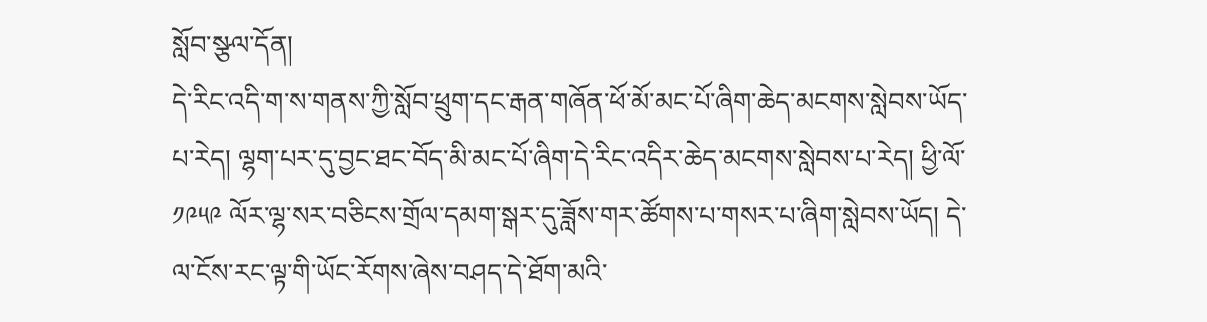སློབ་སྩལ་དོན།
དེ་རིང་འདི་ག་ས་གནས་ཀྱི་སློབ་ཕྲུག་དང་རྒན་གཞོན་ཕོ་མོ་མང་པོ་ཞིག་ཆེད་མངགས་སླེབས་ཡོད་པ་རེད། ལྷག་པར་དུ་བྱང་ཐང་བོད་མི་མང་པོ་ཞིག་དེ་རིང་འདིར་ཆེད་མངགས་སླེབས་པ་རེད། ཕྱི་ལོ་ ༡༩༥༩ ལོར་ལྷ་སར་བཅིངས་གྲོལ་དམག་སྒར་དུ་ཟློས་གར་ཚོགས་པ་གསར་པ་ཞིག་སླེབས་ཡོད། དེ་ལ་ངོས་རང་ལྟ་གི་ཡོང་རོགས་ཞེས་བཤད་དེ་ཐོག་མའི་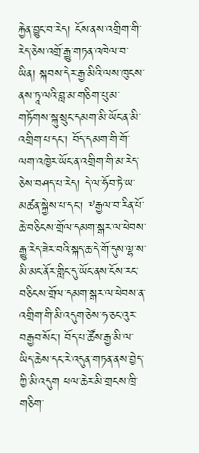རྐྱེན་བྱུང་བ་རེད། ངོས་ནས་འགྲིག་གི་རེད་ཅེས་འགྲོ་རྒྱུ་གཏན་འཁེལ་བ་ཡིན། སྐབས་དེར་རྒྱ་མིའི་ལས་ཁུངས་ནས་ཏཱ་ལའི་བླ་མ་གཅིག་པུ་མ་གཏོགས་སྐུ་སྲུང་དམག་མི་ཡོང་ན་མི་འགྲིག་པ་དང་། བོད་དམག་གི་གོ་ལག་འཁྱེར་ཡོང་ན་འགྲིག་གི་མ་རེད་ཅེས་བཤད་པ་རེད། དེ་ལ་ཧོབ་ཏེ་ཡ་མཚན་སྐྱེས་པ་དང་། ༸རྒྱལ་བ་རིན་པོ་ཆེ་བཅིངས་གྲོལ་དམག་སྒར་ལ་ཕེབས་རྒྱུ་རེད་ཟེར་བའི་སྐད་ཆ་དེ་གོ་དུས་ལྷ་ས་མི་མང་ནོར་གླིང་དུ་ཡོང་ནས་ངོས་རང་བཅིངས་གྲོལ་དམག་སྒར་ལ་ཕེབས་ན་འགྲིག་གི་མི་འདུག་ཅེས་ཧ་ཅང་འུར་བརྒྱབ་སོང་། བོད་པ་ཚོས་རྒྱ་མི་ལ་ཡིད་ཆེས་དང་རེ་འདུན་གཏན་ནས་བྱེད་ཀྱི་མི་འདུག ཕལ་ཆེར་མི་གྲངས་ཁྲི་གཅིག་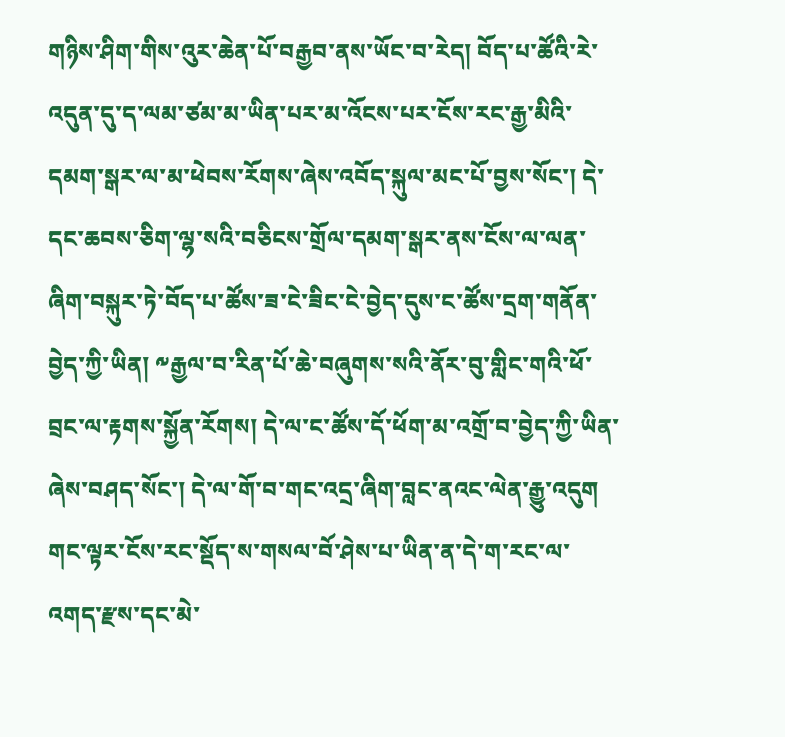གཉིས་ཤིག་གིས་འུར་ཆེན་པོ་བརྒྱབ་ནས་ཡོང་བ་རེད། བོད་པ་ཚོའི་རེ་འདུན་དུ་ད་ལམ་ཙམ་མ་ཡིན་པར་མ་འོངས་པར་ངོས་རང་རྒྱ་མིའི་དམག་སྒར་ལ་མ་ཕེབས་རོགས་ཞེས་འབོད་སྐུལ་མང་པོ་བྱས་སོང་། དེ་དང་ཆབས་ཅིག་ལྷ་སའི་བཅིངས་གྲོལ་དམག་སྒར་ནས་ངོས་ལ་ལན་ཞིག་བསྐུར་ཏེ་བོད་པ་ཚོས་ཟ་ངེ་ཟིང་ངེ་བྱེད་དུས་ང་ཚོས་དྲག་གནོན་བྱེད་ཀྱི་ཡིན། ༸རྒྱལ་བ་རིན་པོ་ཆེ་བཞུགས་སའི་ནོར་བུ་གླིང་གའི་ཕོ་བྲང་ལ་རྟགས་སྐྱོན་རོགས། དེ་ལ་ང་ཚོས་དོ་ཕོག་མ་འགྲོ་བ་བྱེད་ཀྱི་ཡིན་ཞེས་བཤད་སོང་། དེ་ལ་གོ་བ་གང་འདྲ་ཞིག་བླང་ནའང་ལེན་རྒྱུ་འདུག གང་ལྟར་ངོས་རང་སྡོད་ས་གསལ་བོ་ཤེས་པ་ཡིན་ན་དེ་ག་རང་ལ་འགད་རྫས་དང་མེ་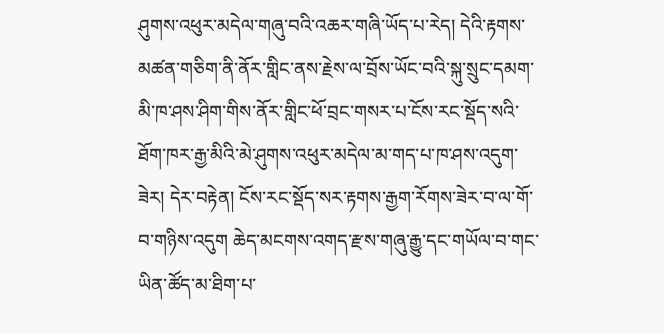ཤུགས་འཕུར་མདེལ་གཞུ་བའི་འཆར་གཞི་ཡོད་པ་རེད། དེའི་རྟགས་མཚན་གཅིག་ནི་ནོར་གླིང་ནས་རྗེས་ལ་བྲོས་ཡོང་བའི་སྐུ་སྲུང་དམག་མི་ཁ་ཤས་ཤིག་གིས་ནོར་གླིང་ཕོ་བྲང་གསར་པ་ངོས་རང་སྡོད་སའི་ཐོག་ཁར་རྒྱ་མིའི་མེ་ཤུགས་འཕུར་མདེལ་མ་གད་པ་ཁ་ཤས་འདུག་ཟེར། དེར་བརྟེན། ངོས་རང་སྡོད་སར་རྟགས་རྒྱག་རོགས་ཟེར་བ་ལ་གོ་བ་གཉིས་འདུག ཆེད་མངགས་འགད་རྫས་གཞུ་རྒྱུ་དང་གཡོལ་བ་གང་ཡིན་ཚོད་མ་ཐིག་པ་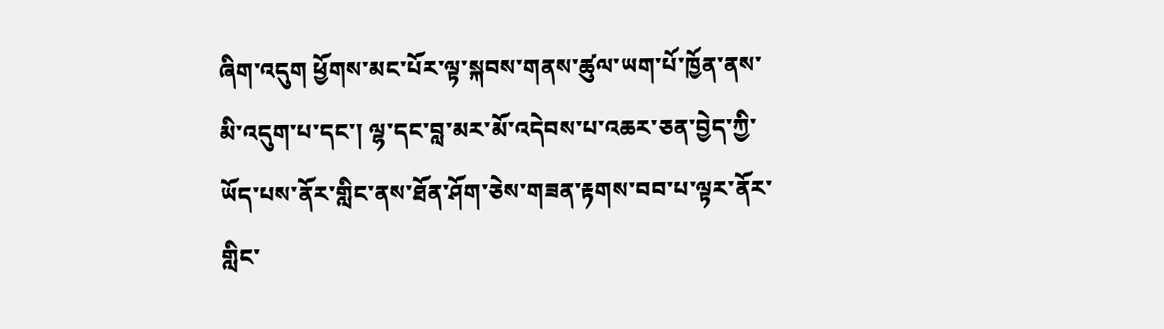ཞིག་འདུག ཕྱོགས་མང་པོར་ལྟ་སྐབས་གནས་ཚུལ་ཡག་པོ་ཁྱོན་ནས་མི་འདུག་པ་དང་། ལྷ་དང་བླ་མར་མོ་འདེབས་པ་འཆར་ཅན་བྱེད་ཀྱི་ཡོད་པས་ནོར་གླིང་ནས་ཐོན་ཤོག་ཅེས་གཟན་རྟགས་བབ་པ་ལྟར་ནོར་གླིང་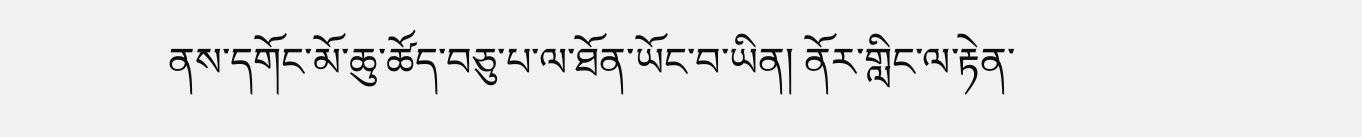ནས་དགོང་མོ་ཆུ་ཚོད་བཅུ་པ་ལ་ཐོན་ཡོང་བ་ཡིན། ནོར་གླིང་ལ་རྟེན་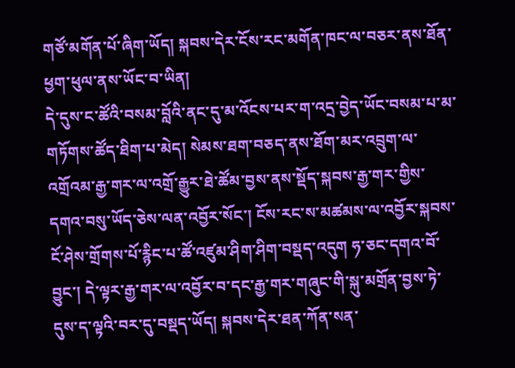གཙོ་མགོན་པོ་ཞིག་ཡོད། སྐབས་དེར་ངོས་རང་མགོན་ཁང་ལ་བཅར་ནས་ཐོན་ཕྱག་ཕུལ་ནས་ཡོང་བ་ཡིན།
དེ་དུས་ང་ཚོའི་བསམ་བློའི་ནང་དུ་མ་འོངས་པར་ག་འདྲ་བྱེད་ཡོང་བསམ་པ་མ་གཏོགས་ཚོད་ཐིག་པ་མེད། སེམས་ཐག་བཅད་ནས་ཐོག་མར་འབྲུག་ལ་འགྲོའམ་རྒྱ་གར་ལ་འགྲོ་རྒྱུར་ཐེ་ཚོམ་བྱས་ནས་སྡོད་སྐབས་རྒྱ་གར་གྱིས་དགའ་བསུ་ཡོད་ཅེས་ལན་འབྱོར་སོང་། ངོས་རང་ས་མཚམས་ལ་འབྱོར་སྐབས་ངོ་ཤེས་གྲོགས་པོ་རྙིང་པ་ཚོ་འཛུམ་ཤིག་ཤིག་བསྡད་འདུག ཧ་ཅང་དགའ་བོ་བྱུང་། དེ་ལྟར་རྒྱ་གར་ལ་འབྱོར་བ་དང་རྒྱ་གར་གཞུང་གི་སྐུ་མགྲོན་བྱས་ཏེ་དུས་ད་ལྟའི་བར་དུ་བསྡད་ཡོད། སྐབས་དེར་ཐན་ཀོན་སན་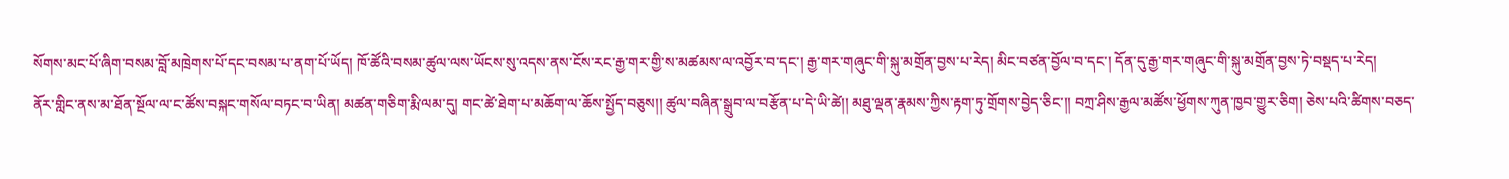སོགས་མང་པོ་ཞིག་བསམ་བློ་མཁྲེགས་པོ་དང་བསམ་པ་ནག་པོ་ཡོད། ཁོ་ཚོའི་བསམ་ཚུལ་ལས་ཡོངས་སུ་འདས་ནས་ངོས་རང་རྒྱ་གར་གྱི་ས་མཚམས་ལ་འབྱོར་བ་དང་། རྒྱ་གར་གཞུང་གི་སྐུ་མགྲོན་བྱས་པ་རེད། མིང་བཙན་བྱོལ་བ་དང་། དོན་དུ་རྒྱ་གར་གཞུང་གི་སྐུ་མགྲོན་བྱས་ཏེ་བསྡད་པ་རེད།
ནོར་གླིང་ནས་མ་ཐོན་སྔོལ་ལ་ང་ཚོས་བསྐང་གསོལ་བཏང་བ་ཡིན། མཚན་གཅིག་རྨི་ལམ་དུ། གང་ཚེ་ཐེག་པ་མཆོག་ལ་ཆོས་སྤྱོད་བཅུས།། ཚུལ་བཞིན་སྒྲུབ་ལ་བརྩོན་པ་དེ་ཡི་ཚེ།། མཐུ་ལྡན་རྣམས་ཀྱིས་རྟག་ཏུ་གྲོགས་བྱེད་ཅིང་།། བཀྲ་ཤིས་རྒྱལ་མཚོས་ཕྱོགས་ཀུན་ཁྱབ་གྱུར་ཅིག། ཅེས་པའི་ཚིགས་བཅད་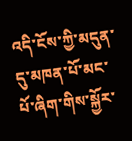འདི་ངོས་ཀྱི་མདུན་དུ་མཁན་པོ་མང་པོ་ཞིག་གིས་སྐྱོར་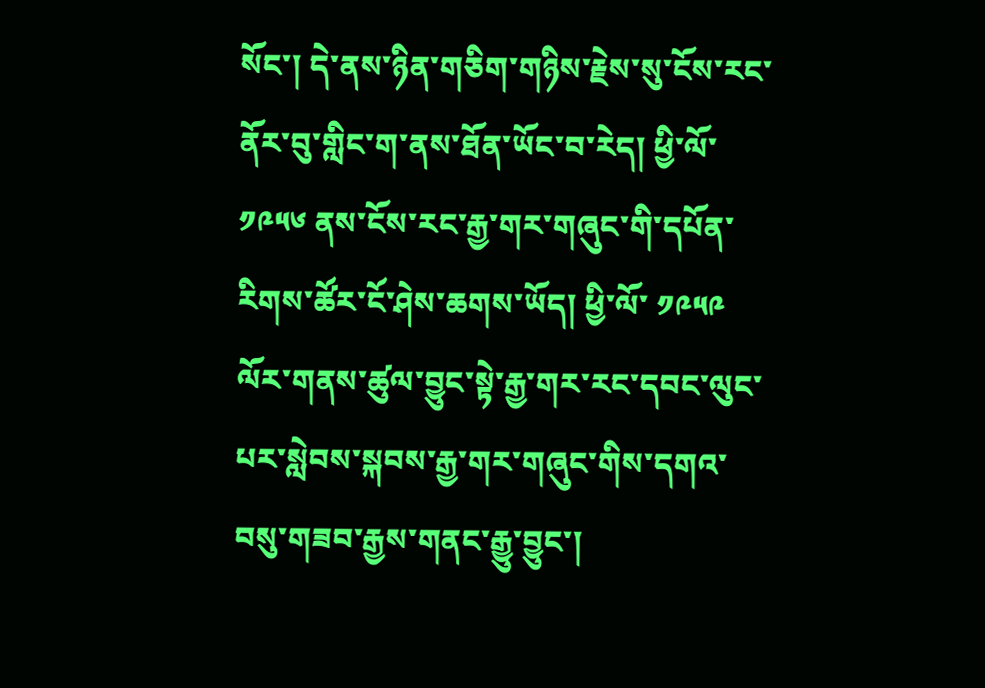སོང་། དེ་ནས་ཉིན་གཅིག་གཉིས་རྗེས་སུ་ངོས་རང་ནོར་བུ་གླིང་ག་ནས་ཐོན་ཡོང་བ་རེད། ཕྱི་ལོ་ ༡༩༥༦ ནས་ངོས་རང་རྒྱ་གར་གཞུང་གི་དཔོན་རིགས་ཚོར་ངོ་ཤེས་ཆགས་ཡོད། ཕྱི་ལོ་ ༡༩༥༩ ལོར་གནས་ཚུལ་བྱུང་སྟེ་རྒྱ་གར་རང་དབང་ལུང་པར་སླེབས་སྐབས་རྒྱ་གར་གཞུང་གིས་དགའ་བསུ་གཟབ་རྒྱས་གནང་རྒྱུ་བྱུང་།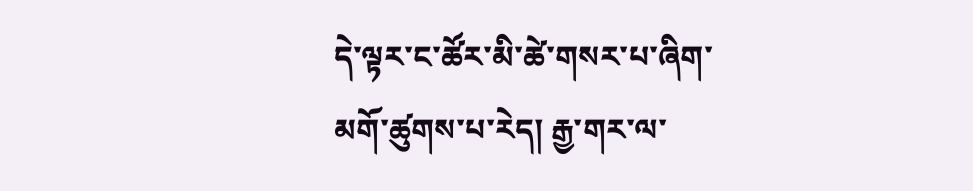དེ་ལྟར་ང་ཚོར་མི་ཚེ་གསར་པ་ཞིག་མགོ་ཚུགས་པ་རེད། རྒྱ་གར་ལ་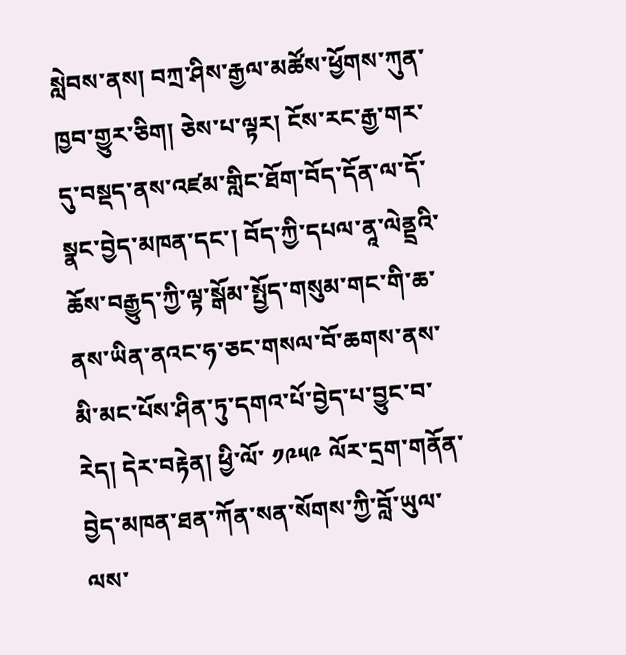སླེབས་ནས། བཀྲ་ཤིས་རྒྱལ་མཚོས་ཕྱོགས་ཀུན་ཁྱབ་གྱུར་ཅིག། ཅེས་པ་ལྟར། ངོས་རང་རྒྱ་གར་དུ་བསྡད་ནས་འཛམ་གླིང་ཐོག་བོད་དོན་ལ་དོ་སྣང་བྱེད་མཁན་དང་། བོད་ཀྱི་དཔལ་ནཱ་ལེནྡྲའི་ཆོས་བརྒྱུད་ཀྱི་ལྟ་སྒོམ་སྤྱོད་གསུམ་གང་གི་ཆ་ནས་ཡིན་ནའང་ཧ་ཅང་གསལ་བོ་ཆགས་ནས་མི་མང་པོས་ཤིན་ཏུ་དགའ་པོ་བྱེད་པ་བྱུང་བ་རེད། དེར་བརྟེན། ཕྱི་ལོ་ ༡༩༥༩ ལོར་དྲག་གནོན་བྱེད་མཁན་ཐན་ཀོན་སན་སོགས་ཀྱི་བློ་ཡུལ་ལས་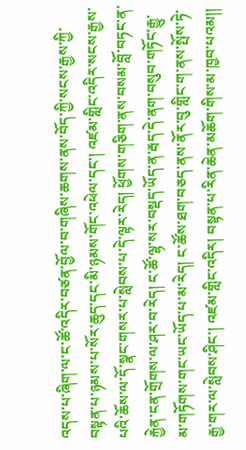འདས་པ་ཞིག་ལ་ང་ཚོ་འདིར་བཙན་བྱོལ་བ་གཞིས་ཆགས་ནས་བོད་ཀྱི་སངས་རྒྱས་ཀྱི་བསྟན་པ་ཉམས་པ་སོར་ཆུད་དང་མི་ཉམས་གོང་འཕེལ་དང་། འཛམ་གླིང་འདིར་སངས་རྒྱས་པའི་ཆོས་ལ་དོ་སྣང་གསར་པ་སླེབས་པ་དེ་ལྟར་རེད། ཕྱོགས་གཅིག་ནས་བསམ་བློ་བཏང་ན་རྐྱེན་ངན་གྲོགས་ལ་ཤར་བ་རེད། ང་ཚོ་ལྷ་སར་བསྡད་ཡོད་ན་རྦད་དེ་ནག་བསུབ་གཏོང་རྒྱུ་མ་གཏོགས་གང་ཡང་ཡོད་པ་མ་རེད། ང་ཚོས་ཐག་བཅད་ནས་ནོར་བུ་གླིང་ག་ནས་སྤོས་ཏེ་རྒྱ་གར་ལ་སླེབས་ཤིང་། འཛམ་གླིང་འདིར། བསྟན་པ་རིན་ཆེན་མཆོག་གིས་མ་ཁྱབ་པའམ།།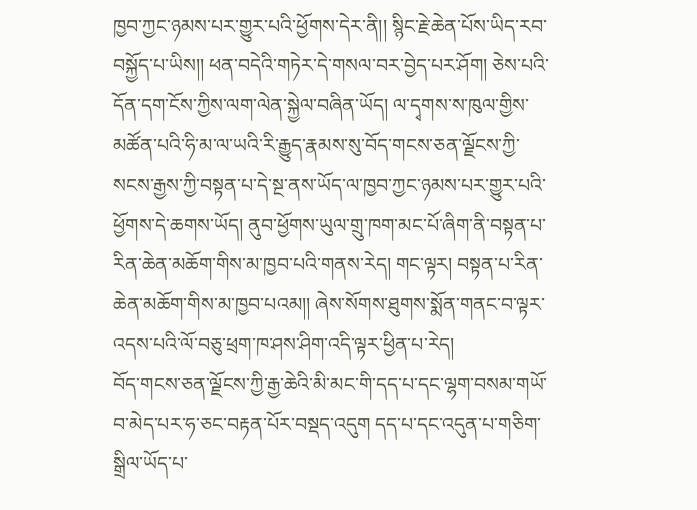ཁྱབ་ཀྱང་ཉམས་པར་གྱུར་པའི་ཕྱོགས་དེར་ནི།། སྙིང་རྗེ་ཆེན་པོས་ཡིད་རབ་བསྐྱོད་པ་ཡིས།། ཕན་བདེའི་གཏེར་དེ་གསལ་བར་བྱེད་པར་ཤོག། ཅེས་པའི་དོན་དག་ངོས་ཀྱིས་ལག་ལེན་སྐྱེལ་བཞིན་ཡོད། ལ་དྭགས་ས་ཁུལ་གྱིས་མཚོན་པའི་ཧི་མ་ལ་ཡའི་རི་རྒྱུད་རྣམས་སུ་བོད་གངས་ཅན་ལྗོངས་ཀྱི་སངས་རྒྱས་ཀྱི་བསྟན་པ་དེ་སྔ་ནས་ཡོད་ལ་ཁྱབ་ཀྱང་ཉམས་པར་གྱུར་པའི་ཕྱོགས་དེ་ཆགས་ཡོད། ནུབ་ཕྱོགས་ཡུལ་གྲུ་ཁག་མང་པོ་ཞིག་ནི་བསྟན་པ་རིན་ཆེན་མཆོག་གིས་མ་ཁྱབ་པའི་གནས་རེད། གང་ལྟར། བསྟན་པ་རིན་ཆེན་མཆོག་གིས་མ་ཁྱབ་པའམ།། ཞེས་སོགས་ཐུགས་སྨོན་གནང་བ་ལྟར་འདས་པའི་ལོ་བཅུ་ཕྲག་ཁ་ཤས་ཤིག་འདི་ལྟར་ཕྱིན་པ་རེད།
བོད་གངས་ཅན་ལྗོངས་ཀྱི་རྒྱ་ཆེའི་མི་མང་གི་དད་པ་དང་ལྷག་བསམ་གཡོ་བ་མེད་པར་ཧ་ཅང་བརྟན་པོར་བསྡད་འདུག དད་པ་དང་འདུན་པ་གཅིག་སྒྲིལ་ཡོད་པ་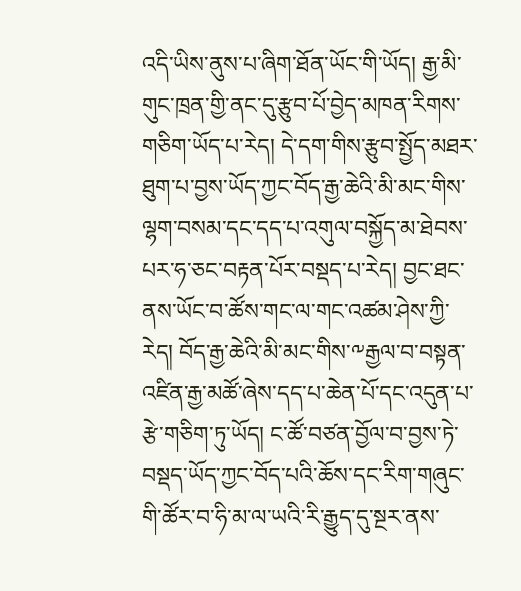འདི་ཡིས་ནུས་པ་ཞིག་ཐོན་ཡོང་གི་ཡོད། རྒྱ་མི་གུང་ཁྲན་གྱི་ནང་དུ་རྩུབ་པོ་བྱེད་མཁན་རིགས་གཅིག་ཡོད་པ་རེད། དེ་དག་གིས་རྩུབ་སྤྱོད་མཐར་ཐུག་པ་བྱས་ཡོད་ཀྱང་བོད་རྒྱ་ཆེའི་མི་མང་གིས་ལྷག་བསམ་དང་དད་པ་འགུལ་བསྐྱོད་མ་ཐེབས་པར་ཧ་ཅང་བརྟན་པོར་བསྡད་པ་རེད། བྱང་ཐང་ནས་ཡོང་བ་ཚོས་གང་ལ་གང་འཚམ་ཤེས་ཀྱི་རེད། བོད་རྒྱ་ཆེའི་མི་མང་གིས་༸རྒྱལ་བ་བསྟན་འཛིན་རྒྱ་མཚོ་ཞེས་དད་པ་ཆེན་པོ་དང་འདུན་པ་རྩེ་གཅིག་ཏུ་ཡོད། ང་ཚོ་བཙན་བྱོལ་བ་བྱས་ཏེ་བསྡད་ཡོད་ཀྱང་བོད་པའི་ཆོས་དང་རིག་གཞུང་གི་ཚོར་བ་ཧི་མ་ལ་ཡའི་རི་རྒྱུད་དུ་སྔར་ནས་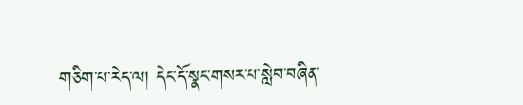གཅིག་པ་རེད་ལ། དེང་དོ་སྣང་གསར་པ་སླེབ་བཞིན་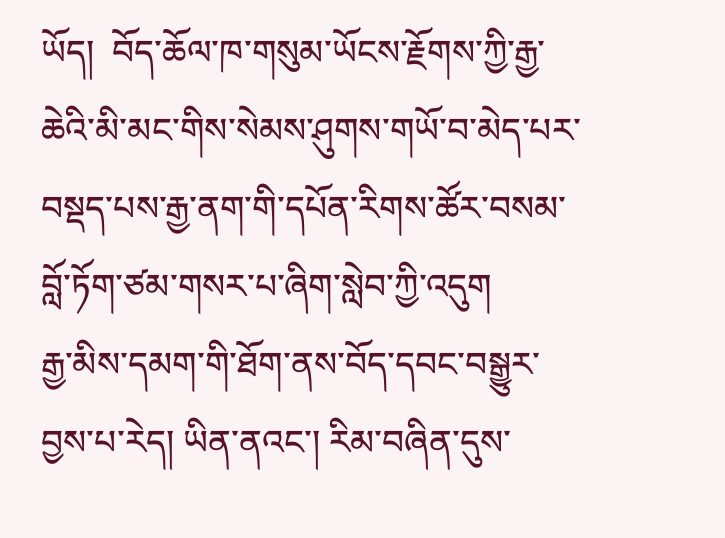ཡོད།  བོད་ཆོལ་ཁ་གསུམ་ཡོངས་རྗོགས་ཀྱི་རྒྱ་ཆེའི་མི་མང་གིས་སེམས་ཤུགས་གཡོ་བ་མེད་པར་བསྡད་པས་རྒྱ་ནག་གི་དཔོན་རིགས་ཚོར་བསམ་བློ་ཏོག་ཙམ་གསར་པ་ཞིག་སླེབ་ཀྱི་འདུག
རྒྱ་མིས་དམག་གི་ཐོག་ནས་བོད་དབང་བསྒྱུར་བྱས་པ་རེད། ཡིན་ནའང་། རིམ་བཞིན་དུས་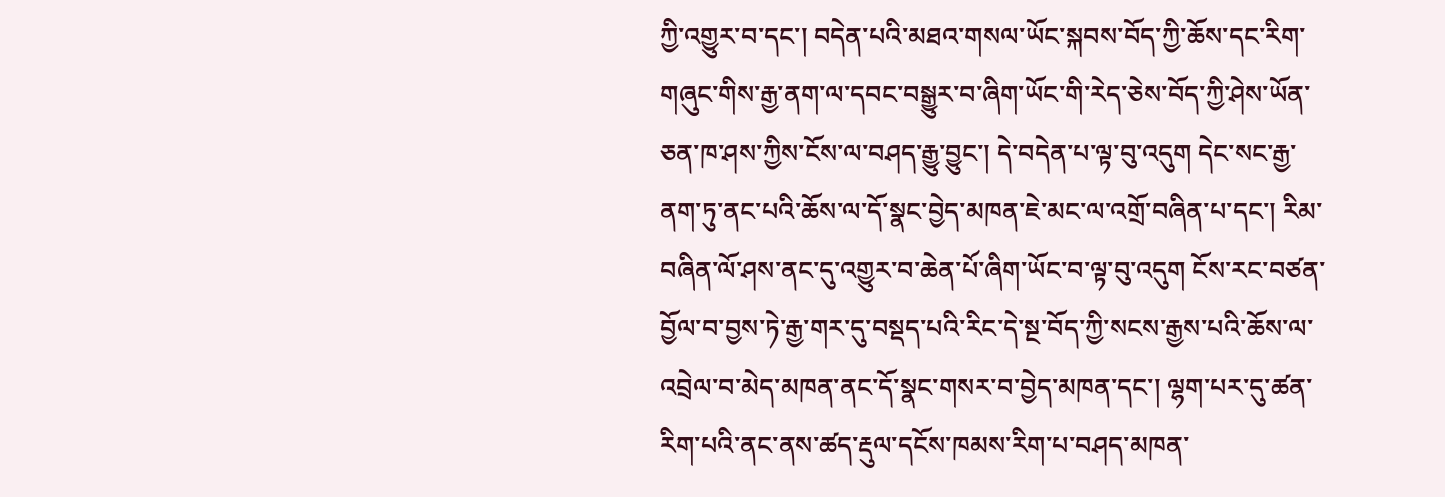ཀྱི་འགྱུར་བ་དང་། བདེན་པའི་མཐའ་གསལ་ཡོང་སྐབས་བོད་ཀྱི་ཆོས་དང་རིག་གཞུང་གིས་རྒྱ་ནག་ལ་དབང་བསྒྱུར་བ་ཞིག་ཡོང་གི་རེད་ཅེས་བོད་ཀྱི་ཤེས་ཡོན་ཅན་ཁ་ཤས་ཀྱིས་ངོས་ལ་བཤད་རྒྱུ་བྱུང་། དེ་བདེན་པ་ལྟ་བུ་འདུག དེང་སང་རྒྱ་ནག་ཏུ་ནང་པའི་ཆོས་ལ་དོ་སྣང་བྱེད་མཁན་ཇེ་མང་ལ་འགྲོ་བཞིན་པ་དང་། རིམ་བཞིན་ལོ་ཤས་ནང་དུ་འགྱུར་བ་ཆེན་པོ་ཞིག་ཡོང་བ་ལྟ་བུ་འདུག ངོས་རང་བཙན་བྱོལ་བ་བྱས་ཏེ་རྒྱ་གར་དུ་བསྡད་པའི་རིང་དེ་སྔ་བོད་ཀྱི་སངས་རྒྱས་པའི་ཆོས་ལ་འབྲེལ་བ་མེད་མཁན་ནང་དོ་སྣང་གསར་བ་བྱེད་མཁན་དང་། ལྷག་པར་དུ་ཚན་རིག་པའི་ནང་ནས་ཚད་རྡུལ་དངོས་ཁམས་རིག་པ་བཤད་མཁན་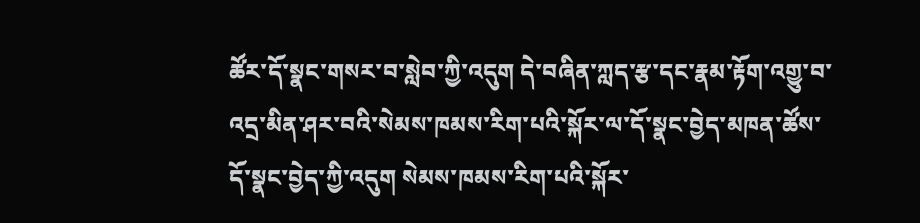ཚོར་དོ་སྣང་གསར་བ་སླེབ་ཀྱི་འདུག དེ་བཞིན་ཀླད་རྩ་དང་རྣམ་རྟོག་འགྱུ་བ་འདྲ་མིན་ཤར་བའི་སེམས་ཁམས་རིག་པའི་སྐོར་ལ་དོ་སྣང་བྱེད་མཁན་ཚོས་དོ་སྣང་བྱེད་ཀྱི་འདུག སེམས་ཁམས་རིག་པའི་སྐོར་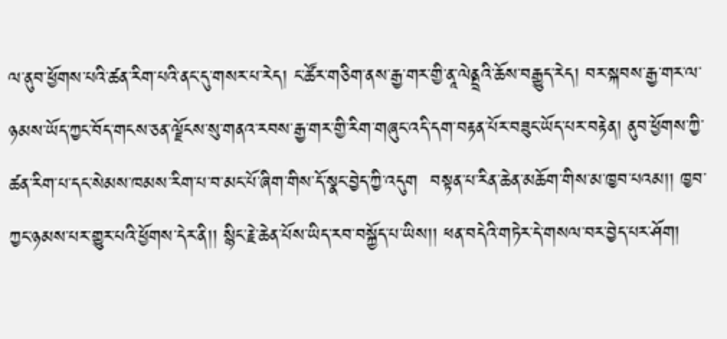ལ་ནུབ་ཕྱོགས་པའི་ཚན་རིག་པའི་ནང་དུ་གསར་པ་རེད། ང་ཚོར་གཅིག་ནས་རྒྱ་གར་གྱི་ནཱ་ལེནྡྲའི་ཆོས་བརྒྱུད་རེད། བར་སྐབས་རྒྱ་གར་ལ་ཉམས་ཡོད་ཀྱང་བོད་གངས་ཅན་ལྗོངས་སུ་གནའ་རབས་རྒྱ་གར་གྱི་རིག་གཞུང་འདི་དག་བརྟན་པོར་བཟུང་ཡོད་པར་བརྟེན། ནུབ་ཕྱོགས་ཀྱི་ཚན་རིག་པ་དང་སེམས་ཁམས་རིག་པ་བ་མང་པོ་ཞིག་གིས་དོ་སྣང་བྱེད་ཀྱི་འདུག  བསྟན་པ་རིན་ཆེན་མཆོག་གིས་མ་ཁྱབ་པའམ།། ཁྱབ་ཀྱང་ཉམས་པར་གྱུར་པའི་ཕྱོགས་དེར་ནི།། སྙིང་རྗེ་ཆེན་པོས་ཡིད་རབ་བསྐྱོད་པ་ཡིས།། ཕན་བདེའི་གཏེར་དེ་གསལ་བར་བྱེད་པར་ཤོག།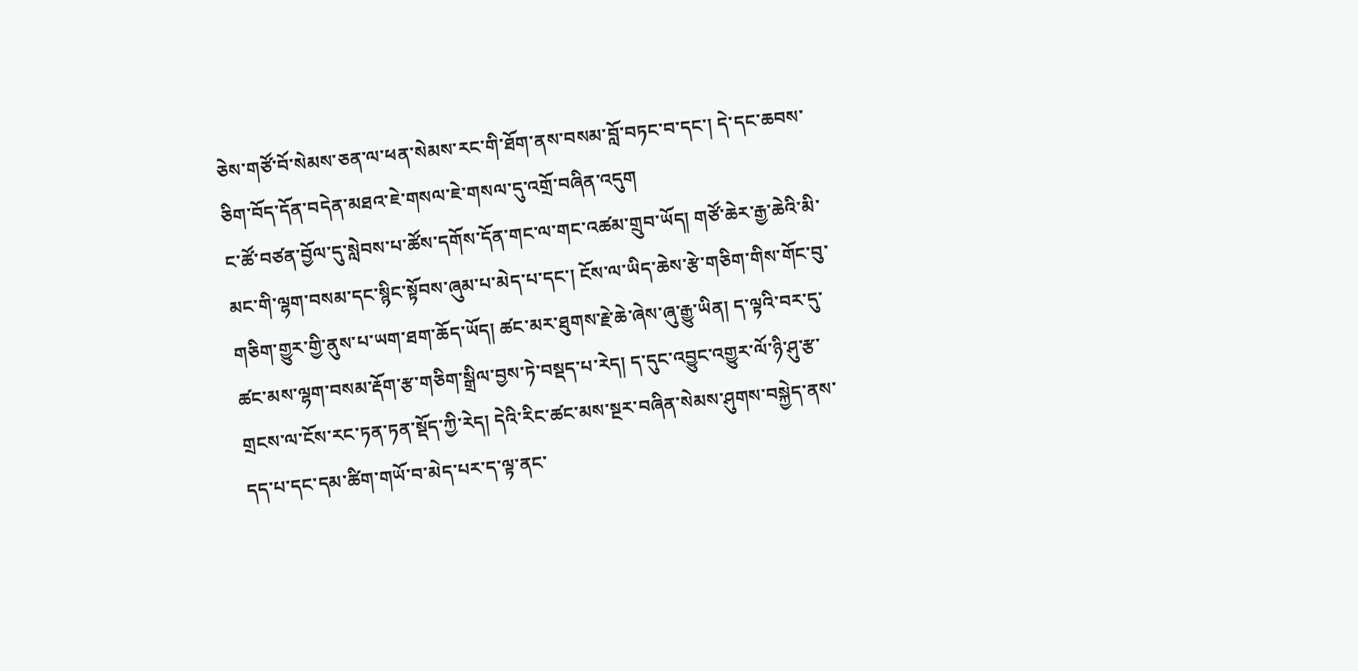ཅེས་གཙོ་བོ་སེམས་ཅན་ལ་ཕན་སེམས་རང་གི་ཐོག་ནས་བསམ་བློ་བཏང་བ་དང་། དེ་དང་ཆབས་ཅིག་བོད་དོན་བདེན་མཐའ་ཇེ་གསལ་ཇེ་གསལ་དུ་འགྲོ་བཞིན་འདུག
ང་ཚོ་བཙན་བྱོལ་དུ་སླེབས་པ་ཚོས་དགོས་དོན་གང་ལ་གང་འཚམ་གྲུབ་ཡོད། གཙོ་ཆེར་རྒྱ་ཆེའི་མི་མང་གི་ལྷག་བསམ་དང་སྙིང་སྟོབས་ཞུམ་པ་མེད་པ་དང་། ངོས་ལ་ཡིད་ཆེས་རྩེ་གཅིག་གིས་གོང་བུ་གཅིག་གྱུར་གྱི་ནུས་པ་ཡག་ཐག་ཆོད་ཡོད། ཚང་མར་ཐུགས་རྗེ་ཆེ་ཞེས་ཞུ་རྒྱུ་ཡིན། ད་ལྟའི་བར་དུ་ཚང་མས་ལྷག་བསམ་རྡོག་རྩ་གཅིག་སྒྲིལ་བྱས་ཏེ་བསྡད་པ་རེད། ད་དུང་འབྱུང་འགྱུར་ལོ་ཉི་ཤུ་རྩ་གྲངས་ལ་ངོས་རང་ཏན་ཏན་སྡོད་ཀྱི་རེད། དེའི་རིང་ཚང་མས་སྔར་བཞིན་སེམས་ཤུགས་བསྐྱེད་ནས་དད་པ་དང་དམ་ཚིག་གཡོ་བ་མེད་པར་ད་ལྟ་ནང་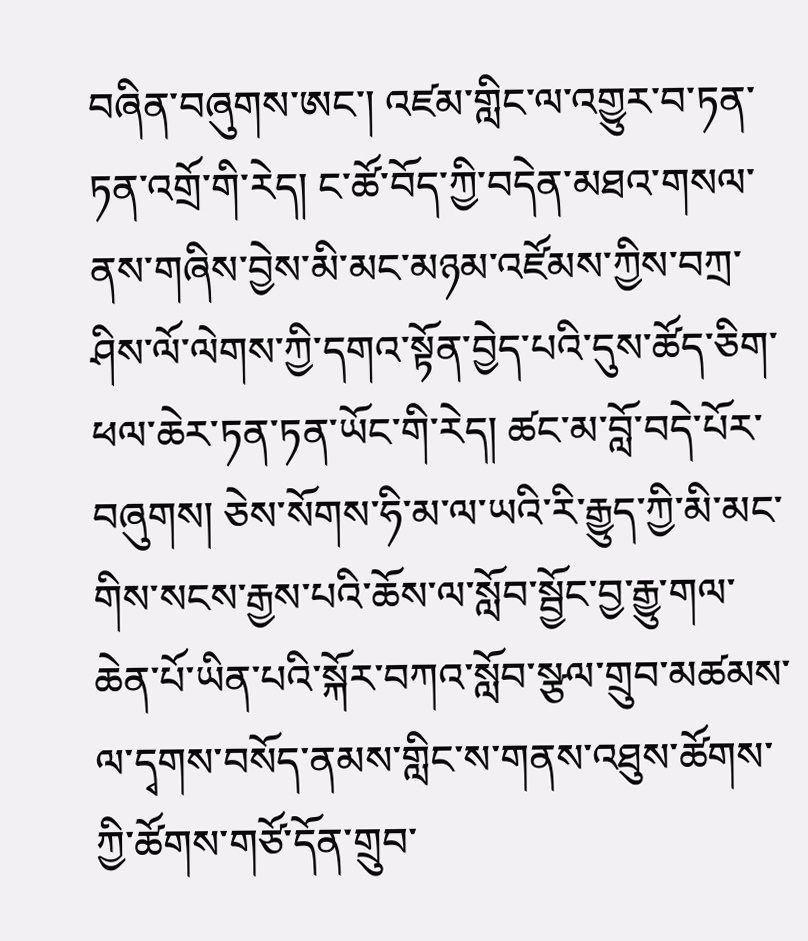བཞིན་བཞུགས་ཨང་། འཛམ་གླིང་ལ་འགྱུར་བ་ཏན་ཏན་འགྲོ་གི་རེད། ང་ཚོ་བོད་ཀྱི་བདེན་མཐའ་གསལ་ནས་གཞིས་བྱེས་མི་མང་མཉམ་འཛོམས་ཀྱིས་བཀྲ་ཤིས་ལོ་ལེགས་ཀྱི་དགའ་སྟོན་བྱེད་པའི་དུས་ཚོད་ཅིག་ཕལ་ཆེར་ཏན་ཏན་ཡོང་གི་རེད། ཚང་མ་བློ་བདེ་པོར་བཞུགས། ཅེས་སོགས་ཧི་མ་ལ་ཡའི་རི་རྒྱུད་ཀྱི་མི་མང་གིས་སངས་རྒྱས་པའི་ཆོས་ལ་སློབ་སྦྱོང་བྱ་རྒྱུ་གལ་ཆེན་པོ་ཡིན་པའི་སྐོར་བཀའ་སློབ་སྩལ་གྲུབ་མཚམས་ལ་དྭགས་བསོད་ནམས་གླིང་ས་གནས་འཐུས་ཚོགས་ཀྱི་ཚོགས་གཙོ་དོན་གྲུབ་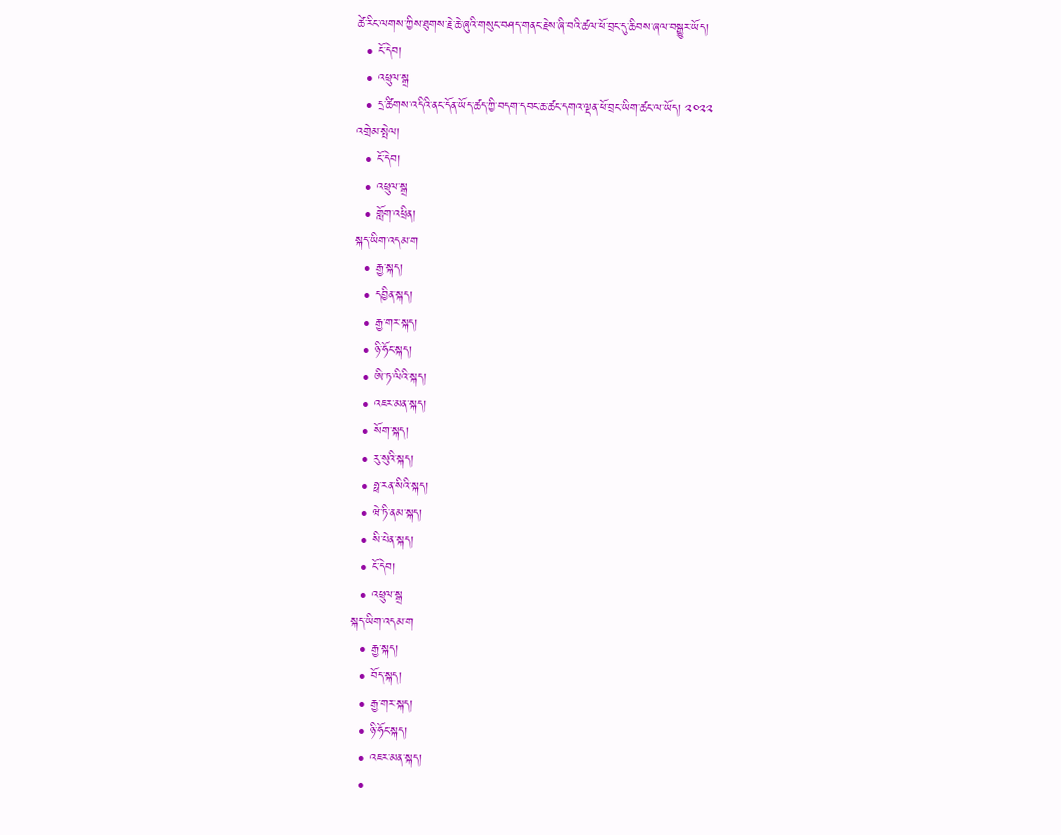ཚེ་རིང་ལགས་ཀྱིས་ཐུགས་རྗེ་ཆེ་ཞུའི་གསུང་བཤད་གནང་རྗེས་ཞི་བའི་ཚལ་ཕོ་བྲང་དུ་ཆིབས་ཞལ་བསྒྱུར་ཡོད།
  • ངོ་དེབ།
  • འཕྲུལ་སྒྲ
  • དྲ་ཚིགས་འདིའི་ནང་དོན་ཡོད་ཚད་ཀྱི་བདག་དབང་ཆ་ཚང་དགའ་ལྡན་ཕོ་བྲང་ཡིག་ཚང་ལ་ཡོད། ༢༠༢༢
འགྲེམ་སྤེལ།
  • ངོ་དེབ།
  • འཕྲུལ་སྒྲ
  • གློག་འཕྲིན།
སྐད་ཡིག་འདམ་ག
  • རྒྱ་སྐད།
  • དབྱིན་སྐད།
  • རྒྱ་གར་སྐད།
  • ཉི་ཧོང་སྐད།
  • ཨི་ཏ་ལིའི་སྐད།
  • འཇར་མན་སྐད།
  • སོག་སྐད།
  • རུ་སུའི་སྐད།
  • ཧྥ་རན་སིའི་སྐད།
  • ཝེ་ཏི་ནམ་སྐད།
  • སི་པེན་སྐད།
  • ངོ་དེབ།
  • འཕྲུལ་སྒྲ
སྐད་ཡིག་འདམ་ག
  • རྒྱ་སྐད།
  • བོད་སྐད།
  • རྒྱ་གར་སྐད།
  • ཉི་ཧོང་སྐད།
  • འཇར་མན་སྐད།
  •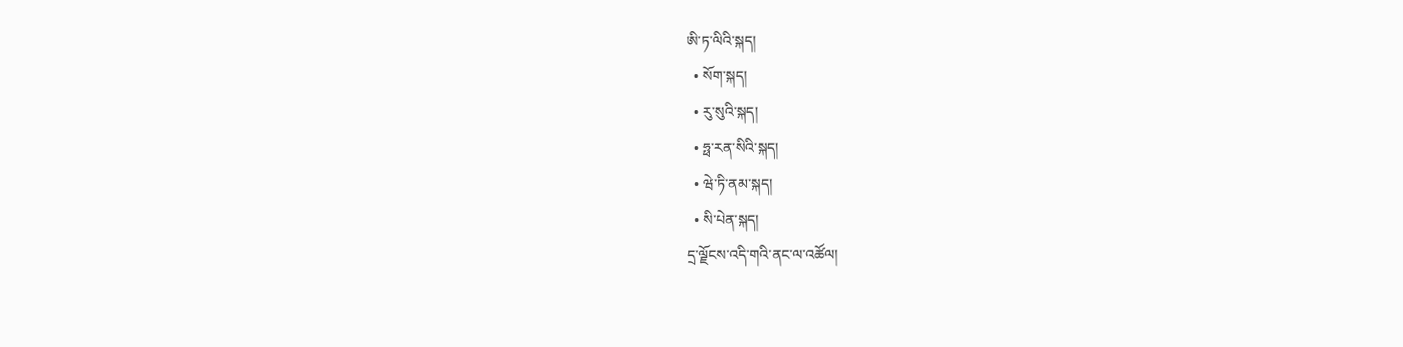ཨི་ཏ་ལིའི་སྐད།
  • སོག་སྐད།
  • རུ་སུའི་སྐད།
  • ཧྥ་རན་སིའི་སྐད།
  • ཝེ་ཏི་ནམ་སྐད།
  • སི་པེན་སྐད།
དྲ་ལྗོངས་འདི་གའི་ནང་ལ་འཚོལ།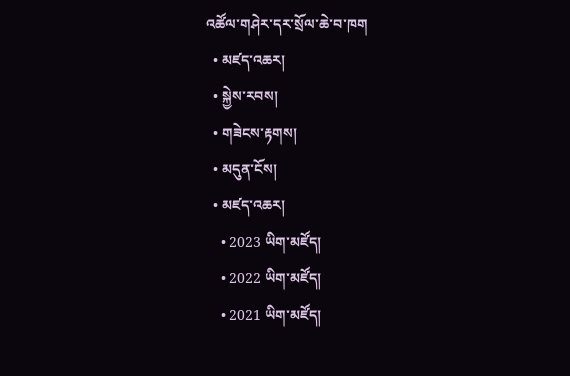འཚོལ་གཤེར་དར་སྲོལ་ཆེ་བ་ཁག
  • མཛད་འཆར།
  • སྐྱེས་རབས།
  • གཟེངས་རྟགས།
  • མདུན་ངོས།
  • མཛད་འཆར།
    • 2023 ཡིག་མཛོད།
    • 2022 ཡིག་མཛོད།
    • 2021 ཡིག་མཛོད།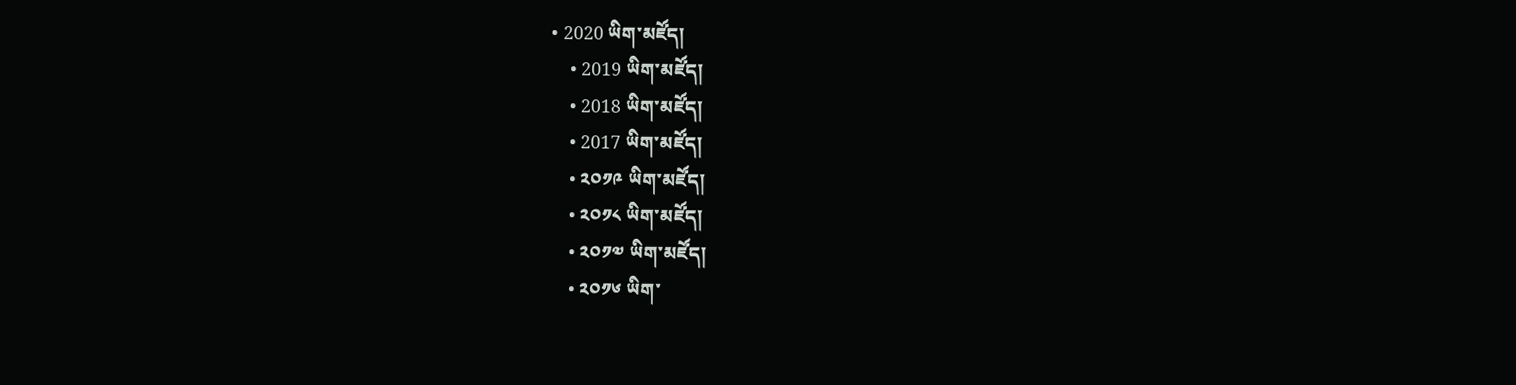• 2020 ཡིག་མཛོད།
    • 2019 ཡིག་མཛོད།
    • 2018 ཡིག་མཛོད།
    • 2017 ཡིག་མཛོད།
    • ༢༠༡༩ ཡིག་མཛོད།
    • ༢༠༡༨ ཡིག་མཛོད།
    • ༢༠༡༧ ཡིག་མཛོད།
    • ༢༠༡༦ ཡིག་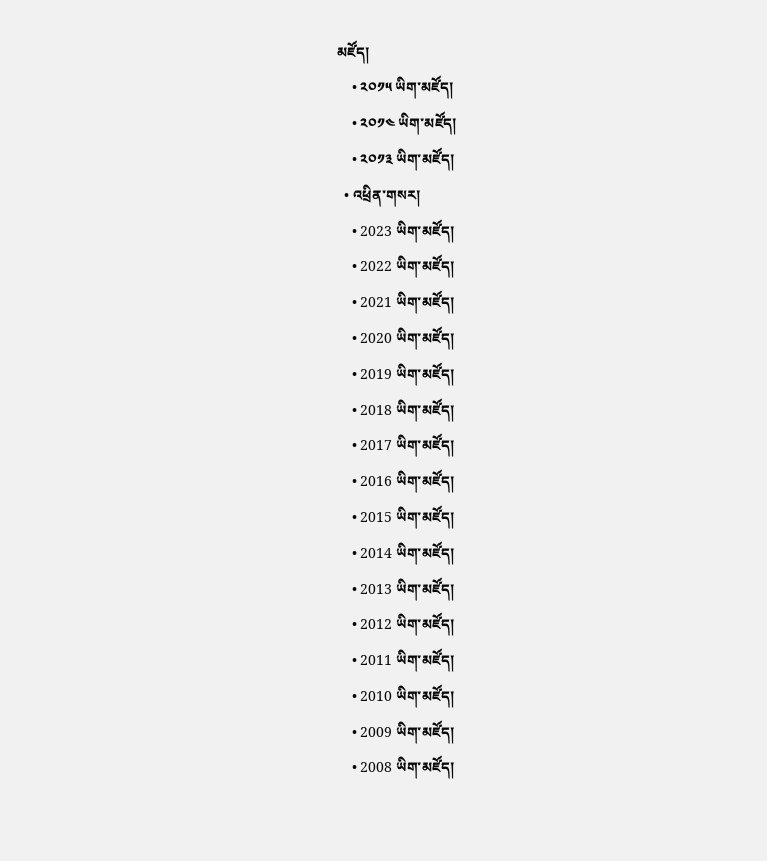མཛོད།
    • ༢༠༡༥ ཡིག་མཛོད།
    • ༢༠༡༤ ཡིག་མཛོད།
    • ༢༠༡༣ ཡིག་མཛོད།
  • འཕྲིན་གསར།
    • 2023 ཡིག་མཛོད།
    • 2022 ཡིག་མཛོད།
    • 2021 ཡིག་མཛོད།
    • 2020 ཡིག་མཛོད།
    • 2019 ཡིག་མཛོད།
    • 2018 ཡིག་མཛོད།
    • 2017 ཡིག་མཛོད།
    • 2016 ཡིག་མཛོད།
    • 2015 ཡིག་མཛོད།
    • 2014 ཡིག་མཛོད།
    • 2013 ཡིག་མཛོད།
    • 2012 ཡིག་མཛོད།
    • 2011 ཡིག་མཛོད།
    • 2010 ཡིག་མཛོད།
    • 2009 ཡིག་མཛོད།
    • 2008 ཡིག་མཛོད།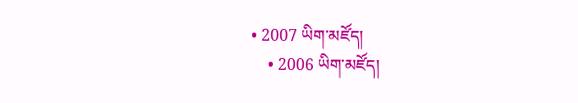• 2007 ཡིག་མཛོད།
    • 2006 ཡིག་མཛོད།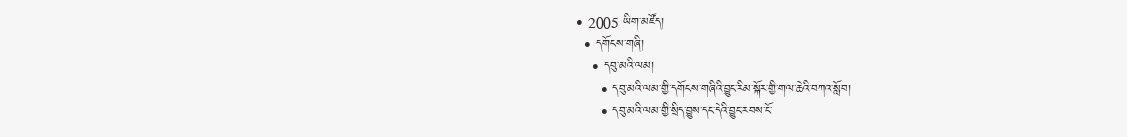• 2005 ཡིག་མཛོད།
  • དགོངས་གཞི།
    • དབུ་མའི་ལམ།
      • དབུ་མའི་ལམ་གྱི་དགོངས་གཞིའི་བྱུང་རིམ་སྐོར་གྱི་གལ་ཆེའི་བཀའ་སློབ།
      • དབུ་མའི་ལམ་གྱི་སྲིད་བྱུས་དང་དེའི་བྱུང་རབས་ངོ་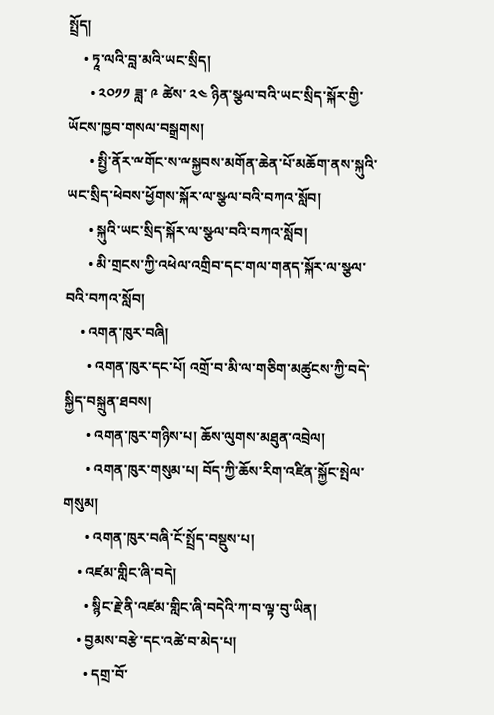སྤྲོད།
    • ཏཱ་ལའི་བླ་མའི་ཡང་སྲིད།
      • ༢༠༡༡ ཟླ་ ༩ ཚེས་ ༢༤ ཉིན་སྩལ་བའི་ཡང་སྲིད་སྐོར་གྱི་ཡོངས་ཁྱབ་གསལ་བསྒྲགས།
      • སྤྱི་ནོར་ྋགོང་ས་ྋསྐྱབས་མགོན་ཆེན་པོ་མཆོག་ནས་སྐུའི་ཡང་སྲིད་ཕེབས་ཕྱོགས་སྐོར་ལ་སྩལ་བའི་བཀའ་སློབ།
      • སྐུའི་ཡང་སྲིད་སྐོར་ལ་སྩལ་བའི་བཀའ་སློབ།
      • མི་གྲངས་ཀྱི་འཕེལ་འགྲིབ་དང་གལ་གནད་སྐོར་ལ་སྩལ་བའི་བཀའ་སློབ།
    • འགན་ཁུར་བཞི།
      • འགན་ཁུར་དང་པོ། འགྲོ་བ་མི་ལ་གཅིག་མཚུངས་ཀྱི་བདེ་སྐྱིད་བསྐྲུན་ཐབས།
      • འགན་ཁུར་གཉིས་པ། ཆོས་ལུགས་མཐུན་འབྲེལ།
      • འགན་ཁུར་གསུམ་པ། བོད་ཀྱི་ཆོས་རིག་འཛིན་སྐྱོང་སྤེལ་གསུམ།
      • འགན་ཁུར་བཞི་ངོ་སྤྲོད་བསྡུས་པ།
    • འཛམ་གླིང་ཞི་བདེ།
      • སྙིང་རྗེ་ནི་འཛམ་གླིང་ཞི་བདེའི་ཀ་བ་ལྟ་བུ་ཡིན།
    • བྱམས་བརྩེ་དང་འཚེ་བ་མེད་པ།
      • དགྲ་བོ་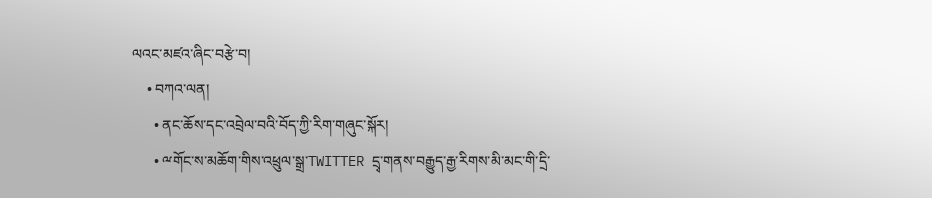ལའང་མཛའ་ཞིང་བརྩེ་བ།
    • བཀའ་ལན།
      • ནང་ཆོས་དང་འབྲེལ་བའི་བོད་ཀྱི་རིག་གཞུང་སྐོར།
      • ྋགོང་ས་མཆོག་གིས་འཕྲུལ་སྒྲ་TWITTER དྲྭ་གནས་བརྒྱུད་རྒྱ་རིགས་མི་མང་གི་དྲི་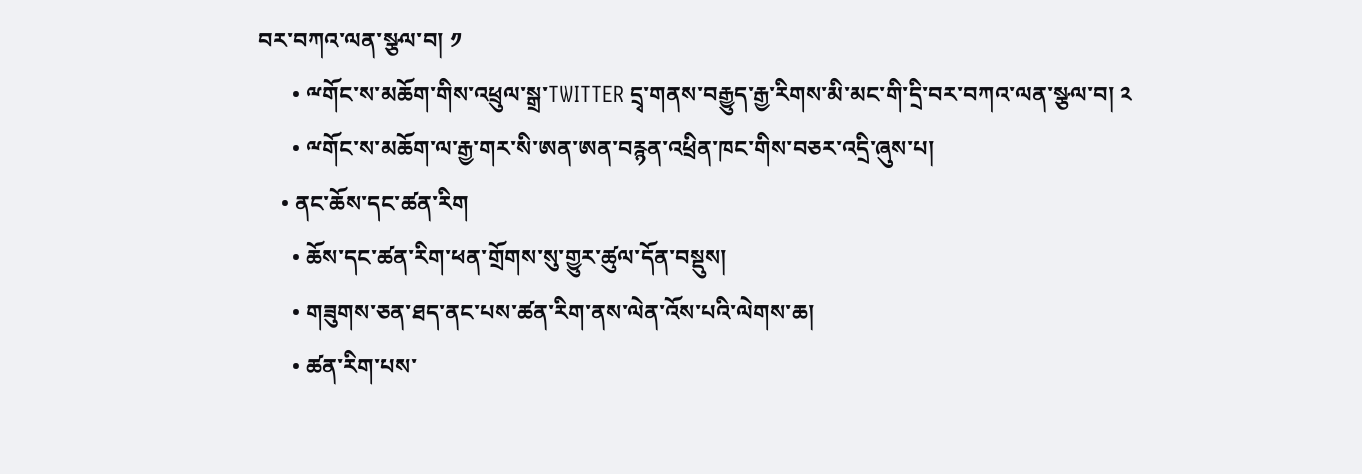བར་བཀའ་ལན་སྩལ་བ། ༡
      • ྋགོང་ས་མཆོག་གིས་འཕྲུལ་སྒྲ་TWITTER དྲྭ་གནས་བརྒྱུད་རྒྱ་རིགས་མི་མང་གི་དྲི་བར་བཀའ་ལན་སྩལ་བ། ༢
      • ྋགོང་ས་མཆོག་ལ་རྒྱ་གར་སི་ཨན་ཨན་བརྙན་འཕྲིན་ཁང་གིས་བཅར་འདྲི་ཞུས་པ།
    • ནང་ཆོས་དང་ཚན་རིག
      • ཆོས་དང་ཚན་རིག་ཕན་གྲོགས་སུ་གྱུར་ཚུལ་དོན་བསྡུས།
      • གཟུགས་ཅན་ཐད་ནང་པས་ཚན་རིག་ནས་ལེན་འོས་པའི་ལེགས་ཆ།
      • ཚན་རིག་པས་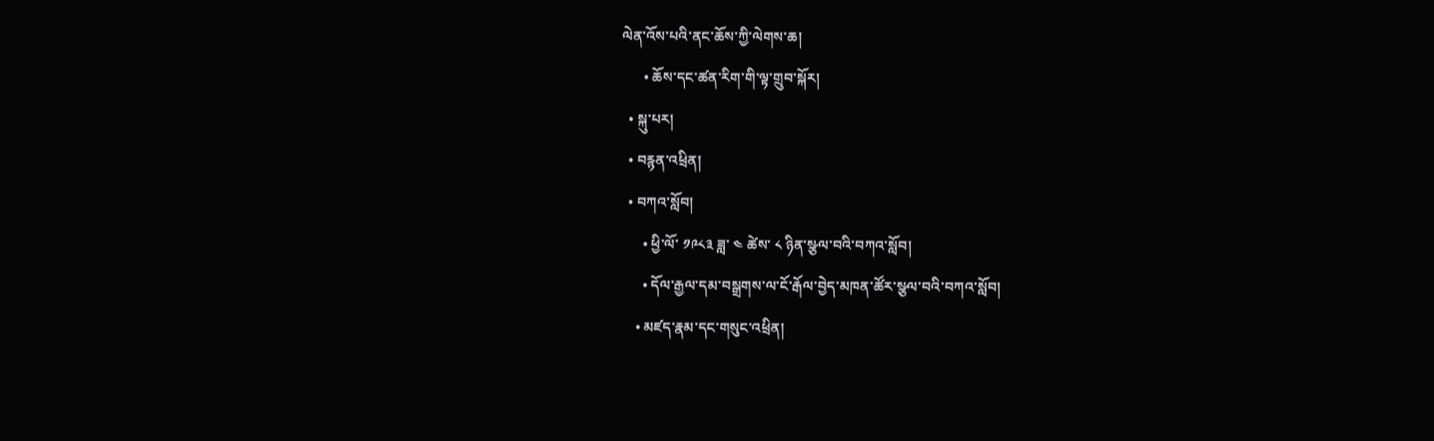ལེན་འོས་པའི་ནང་ཆོས་ཀྱི་ལེགས་ཆ།
      • ཆོས་དང་ཚན་རིག་གི་ལྟ་གྲུབ་སྐོར།
  • སྐུ་པར།
  • བརྙན་འཕྲིན།
  • བཀའ་སློབ།
      • ཕྱི་ལོ་ ༡༩༨༣ ཟླ་ ༤ ཚེས་ ༨ ཉིན་སྩལ་བའི་བཀའ་སློབ།
      • དོལ་རྒྱལ་དམ་བསྒྲགས་ལ་ངོ་རྒོལ་བྱེད་མཁན་ཚོར་སྩལ་བའི་བཀའ་སློབ།
    • མཛད་རྣམ་དང་གསུང་འཕྲིན།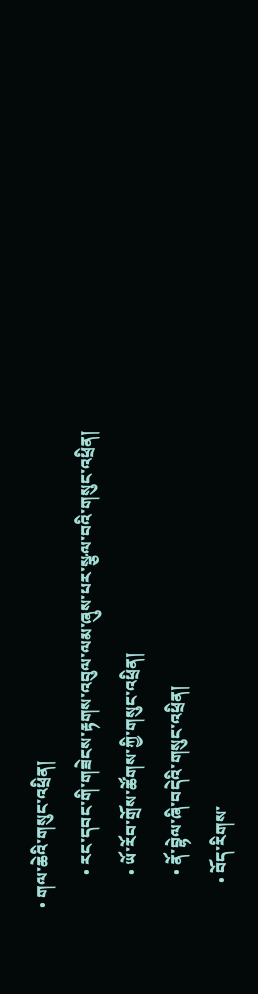• གལ་ཆེའི་གསུང་འཕྲིན།
        • རང་དབང་གི་གཟེངས་རྟགས་འབུལ་ལམ་ཞུས་པར་སྩལ་བའི་གསུང་འཕྲིན།
        • ཡོ་རོབ་གྲོས་ཚོགས་ཀྱི་གསུང་འཕྲིན།
        • ནོ་བྷེལ་ཞི་བདེའི་གསུང་འཕྲིན།
      • བོད་རིགས་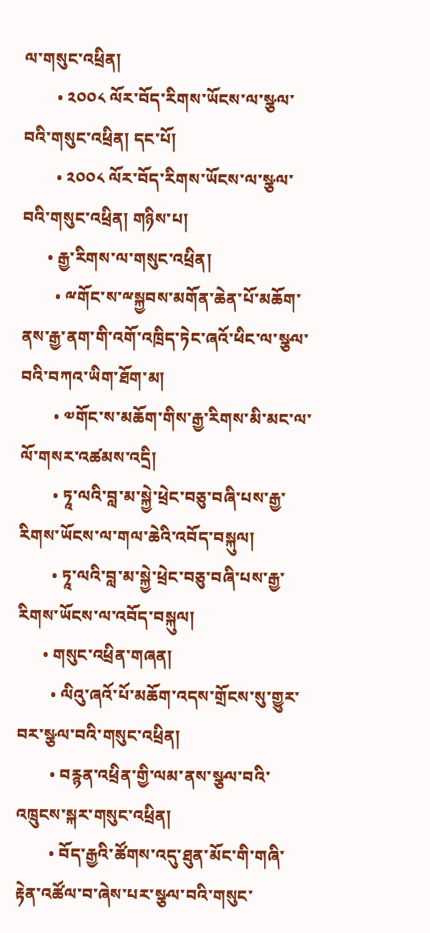ལ་གསུང་འཕྲིན།
        • ༢༠༠༨ ལོར་བོད་རིགས་ཡོངས་ལ་སྩལ་བའི་གསུང་འཕྲིན། དང་པོ།
        • ༢༠༠༨ ལོར་བོད་རིགས་ཡོངས་ལ་སྩལ་བའི་གསུང་འཕྲིན། གཉིས་པ།
      • རྒྱ་རིགས་ལ་གསུང་འཕྲིན།
        • ྋགོང་ས་ྋསྐྱབས་མགོན་ཆེན་པོ་མཆོག་ནས་རྒྱ་ནག་གི་འགོ་འཁྲིད་ཏེང་ཞའོ་ཕིང་ལ་སྩལ་བའི་བཀའ་ཡིག་ཐོག་མ།
        • ༧གོང་ས་མཆོག་གིས་རྒྱ་རིགས་མི་མང་ལ་ལོ་གསར་འཚམས་འདྲི།
        • ཏཱ་ལའི་བླ་མ་སྐྱེ་ཕྲེང་བཅུ་བཞི་པས་རྒྱ་རིགས་ཡོངས་ལ་གལ་ཆེའི་འབོད་བསྐུལ།
        • ཏཱ་ལའི་བླ་མ་སྐྱེ་ཕྲེང་བཅུ་བཞི་པས་རྒྱ་རིགས་ཡོངས་ལ་འབོད་བསྐུལ།
      • གསུང་འཕྲིན་གཞན།
        • ལིའུ་ཞའོ་པོ་མཆོག་འདས་གྲོངས་སུ་གྱུར་བར་སྩལ་བའི་གསུང་འཕྲིན།
        • བརྙན་འཕྲིན་གྱི་ལམ་ནས་སྩལ་བའི་འཁྲུངས་སྐར་གསུང་འཕྲིན།
        • བོད་རྒྱའི་ཚོགས་འདུ་ཐུན་མོང་གི་གཞི་རྟེན་འཚོལ་བ་ཞེས་པར་སྩལ་བའི་གསུང་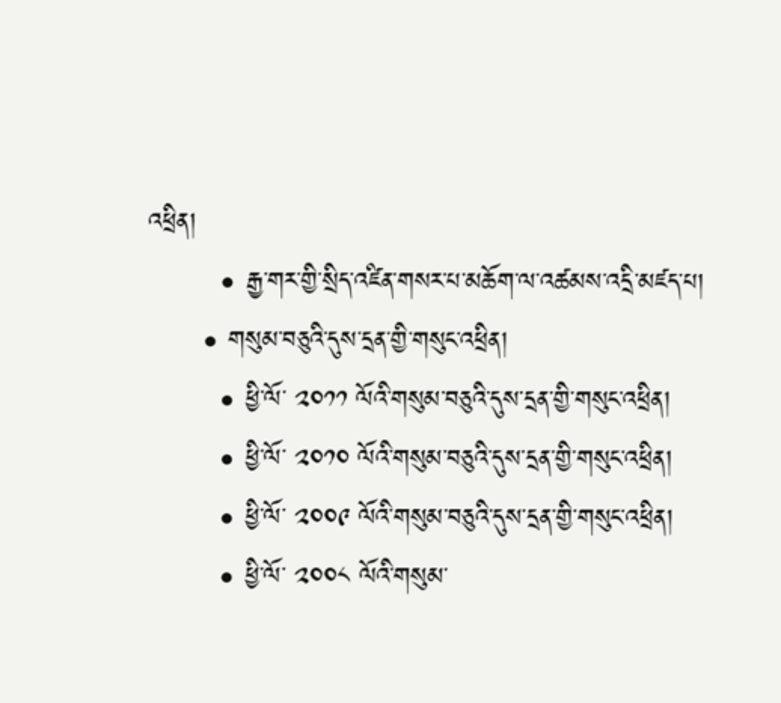འཕྲིན།
        • རྒྱ་གར་གྱི་སྲིད་འཛིན་གསར་པ་མཆོག་ལ་འཚམས་འདྲི་མཛད་པ།
      • གསུམ་བཅུའི་དུས་དྲན་གྱི་གསུང་འཕྲིན།
        • ཕྱི་ལོ་ ༢༠༡༡ ལོའི་གསུམ་བཅུའི་དུས་དྲན་གྱི་གསུང་འཕྲིན།
        • ཕྱི་ལོ་ ༢༠༡༠ ལོའི་གསུམ་བཅུའི་དུས་དྲན་གྱི་གསུང་འཕྲིན།
        • ཕྱི་ལོ་ ༢༠༠༩ ལོའི་གསུམ་བཅུའི་དུས་དྲན་གྱི་གསུང་འཕྲིན།
        • ཕྱི་ལོ་ ༢༠༠༨ ལོའི་གསུམ་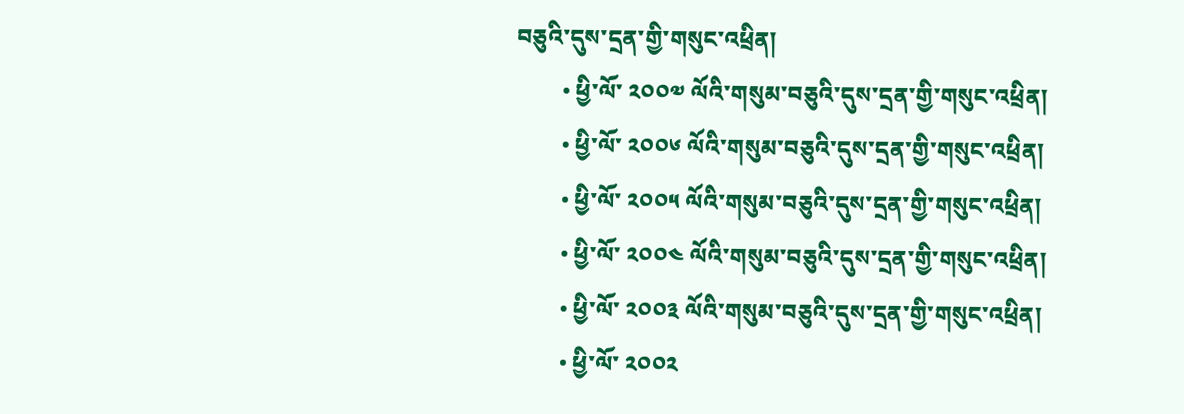བཅུའི་དུས་དྲན་གྱི་གསུང་འཕྲིན།
        • ཕྱི་ལོ་ ༢༠༠༧ ལོའི་གསུམ་བཅུའི་དུས་དྲན་གྱི་གསུང་འཕྲིན།
        • ཕྱི་ལོ་ ༢༠༠༦ ལོའི་གསུམ་བཅུའི་དུས་དྲན་གྱི་གསུང་འཕྲིན།
        • ཕྱི་ལོ་ ༢༠༠༥ ལོའི་གསུམ་བཅུའི་དུས་དྲན་གྱི་གསུང་འཕྲིན།
        • ཕྱི་ལོ་ ༢༠༠༤ ལོའི་གསུམ་བཅུའི་དུས་དྲན་གྱི་གསུང་འཕྲིན།
        • ཕྱི་ལོ་ ༢༠༠༣ ལོའི་གསུམ་བཅུའི་དུས་དྲན་གྱི་གསུང་འཕྲིན།
        • ཕྱི་ལོ་ ༢༠༠༢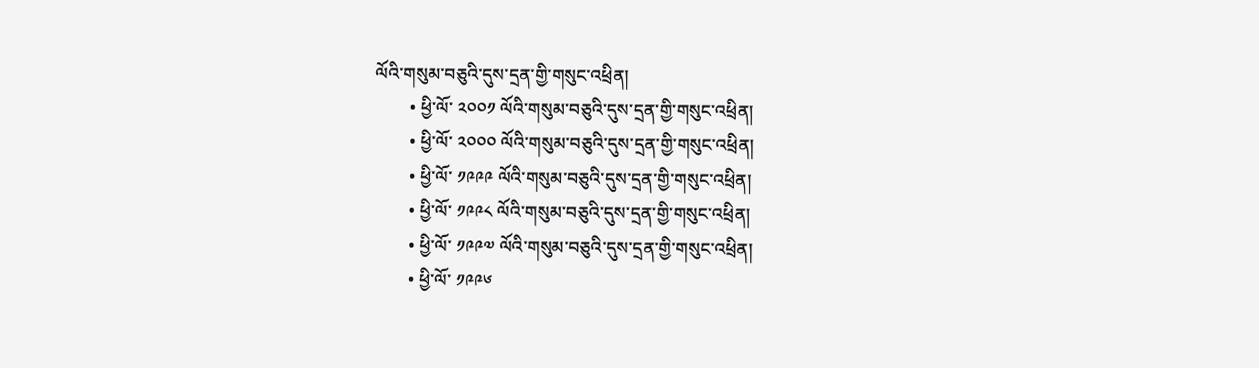ལོའི་གསུམ་བཅུའི་དུས་དྲན་གྱི་གསུང་འཕྲིན།
        • ཕྱི་ལོ་ ༢༠༠༡ ལོའི་གསུམ་བཅུའི་དུས་དྲན་གྱི་གསུང་འཕྲིན།
        • ཕྱི་ལོ་ ༢༠༠༠ ལོའི་གསུམ་བཅུའི་དུས་དྲན་གྱི་གསུང་འཕྲིན།
        • ཕྱི་ལོ་ ༡༩༩༩ ལོའི་གསུམ་བཅུའི་དུས་དྲན་གྱི་གསུང་འཕྲིན།
        • ཕྱི་ལོ་ ༡༩༩༨ ལོའི་གསུམ་བཅུའི་དུས་དྲན་གྱི་གསུང་འཕྲིན།
        • ཕྱི་ལོ་ ༡༩༩༧ ལོའི་གསུམ་བཅུའི་དུས་དྲན་གྱི་གསུང་འཕྲིན།
        • ཕྱི་ལོ་ ༡༩༩༦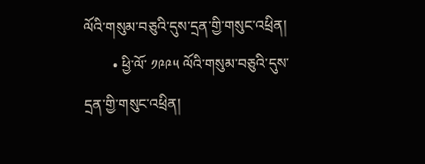ལོའི་གསུམ་བཅུའི་དུས་དྲན་གྱི་གསུང་འཕྲིན།
        • ཕྱི་ལོ་ ༡༩༩༥ ལོའི་གསུམ་བཅུའི་དུས་དྲན་གྱི་གསུང་འཕྲིན།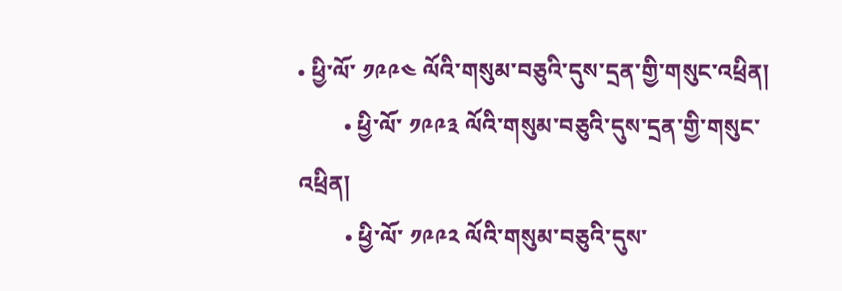• ཕྱི་ལོ་ ༡༩༩༤ ལོའི་གསུམ་བཅུའི་དུས་དྲན་གྱི་གསུང་འཕྲིན།
        • ཕྱི་ལོ་ ༡༩༩༣ ལོའི་གསུམ་བཅུའི་དུས་དྲན་གྱི་གསུང་འཕྲིན།
        • ཕྱི་ལོ་ ༡༩༩༢ ལོའི་གསུམ་བཅུའི་དུས་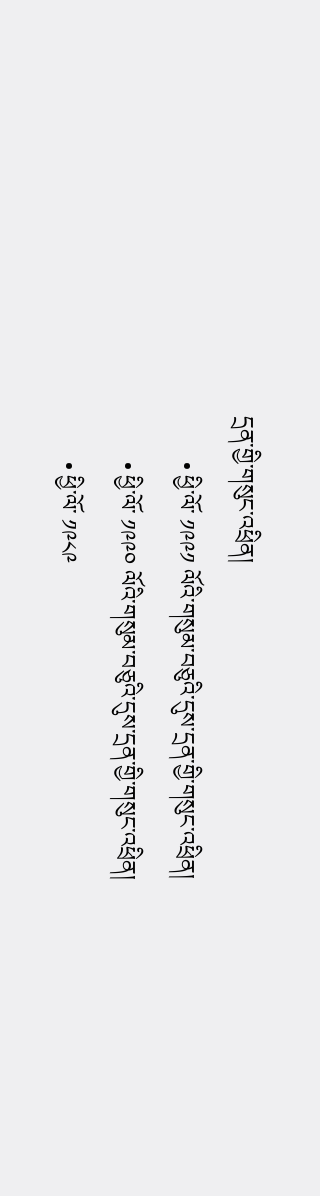དྲན་གྱི་གསུང་འཕྲིན།
        • ཕྱི་ལོ་ ༡༩༩༡ ལོའི་གསུམ་བཅུའི་དུས་དྲན་གྱི་གསུང་འཕྲིན།
        • ཕྱི་ལོ་ ༡༩༩༠ ལོའི་གསུམ་བཅུའི་དུས་དྲན་གྱི་གསུང་འཕྲིན།
        • ཕྱི་ལོ་ ༡༩༨༩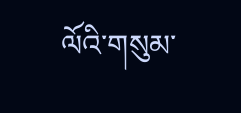ལོའི་གསུམ་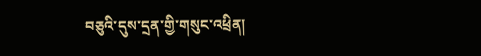བཅུའི་དུས་དྲན་གྱི་གསུང་འཕྲིན།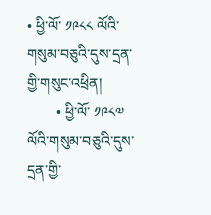• ཕྱི་ལོ་ ༡༩༨༨ ལོའི་གསུམ་བཅུའི་དུས་དྲན་གྱི་གསུང་འཕྲིན།
        • ཕྱི་ལོ་ ༡༩༨༧ ལོའི་གསུམ་བཅུའི་དུས་དྲན་གྱི་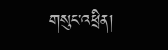གསུང་འཕྲིན།